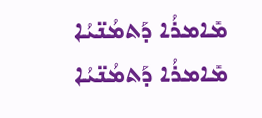ܡܺܐܡܪܳܐ ܕܰܬܡܳܢ̈ܝܳܐ
ܡܺܐܡܪܳܐ ܕܰܬܡܳܢ̈ܝܳܐ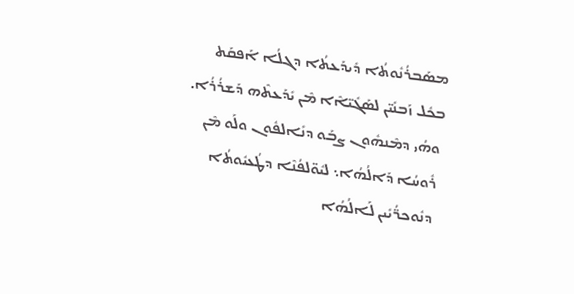ܡܣܰܒܪܳܢܽܘܬܳܐ ܕܺܝܕܰܥܬܳܐ ܕܓܠܳܐ ܐܰܦܩܰܬ ܒܟܽܠ ܙܰܒܢܺܝ̈ܢ ܠܣܰܓܺܝ̈ܐܶܐ ܡܶܢ ܝܺܕܰܥܬܶܗ ܕܰܫܪܳܪܳܐ. ܘܗܳܝ ܕܡܶܢܗܽܘܢ ܨܒܰܘ ܕܢܺܐܠܦܽܘܢ ܘܠܰܘ ܡܶܢ ܪܽܘܚܳܐ ܕܰܐܠܳܗܳܐ܆ ܠܝܽܘ̈ܠܦܳܢܶܐ ܕܛܳܥܝܽܘܬܳܐ ܕܢܽܘܟܪ̈ܳܝܺܝܢ ܠܰܐܠܳܗܳܐ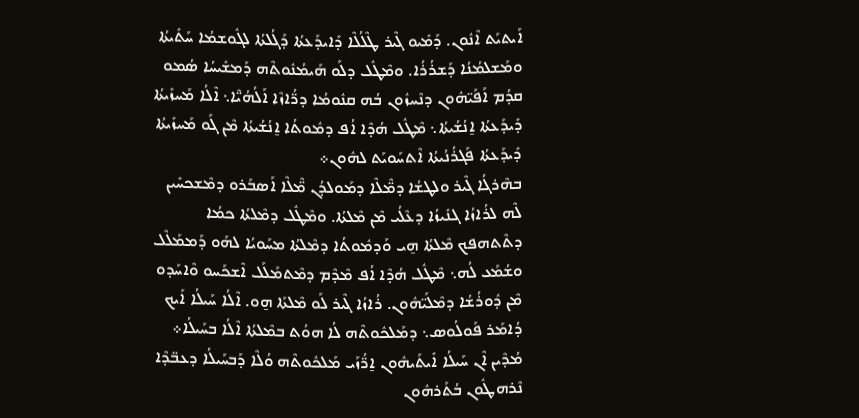ܐܰܝܬܝܰܬ ܐܶܢܽܘܢ. ܕܰܡܺܝܘ ܓܶܝܪ ܛܶܠܳܠܶܐ ܕܺܐܝܕܰܥܬܳܐ ܕܰܓܳܠܬܳܐ ܠܓܽܘܫܡܳܐ ܚܰܬܺܝܬܳܐ ܘܡܰܫܠܡܳܢܳܐ ܕܰܫܪܳܪܳܐ. ܘܡܶܛܽܠ ܕܠܰܘ ܗܰܝܡܳܢܽܘܬܶܗ ܕܰܡܫܺܝܚܳܐ ܣܳܡܘ ܩܕܳܡ ܐܰܦܰܝ̈ܗܽܘܢ ܕܢܶܚܙܽܘܢ ܒܳܗ ܩܢܽܘܡܳܐ ܕܪ̈ܳܐܙܶܐ ܐܰܠܳܗܳܝ̈ܶܐ܆ ܐܶܠܳܐ ܡܰܚܙܺܝܬܳܐ ܕܺܝܕܰܥܬܳܐ ܐ̱ܢܳܫܳܝܬܳܐ܆ ܡܶܛܽܠ ܗܳܕܶܐ ܐܳܦ ܕܡܽܘܬܳܐ ܐ̱ܢܳܫܳܝܬܳܐ ܡܶܢ ܓܰܘ ܡܰܚܙܺܝܬܳܐ ܕܺܝܕܰܥܬܳܐ ܦܰܓܪܳܢܳܝܬܳܐ ܐܶܬܚܰܘܝܰܬ ܠܗܽܘܢ܀
ܒܗܶܪܓܳܐ ܓܶܝܪ ܘܠܛܫܳܐ ܕܡ̈ܶܠܶܐ ܕܡܰܘܠܕܳܢ ܡ̈ܶܠܶܐ ܐܰܣܒܰܪܘ ܕܡܶܫܟܚܺܝܢ ܠܶܗ ܠܪܳܐܙܳܐ ܓܢܺܝܙܳܐ ܕܥܶܠܳܝ ܡܶܢ ܡܶܠܬܳܐ. ܘܡܶܛܽܠ ܕܡܶܠܬܳܐ ܟܡܳܐ ܕܬܶܬܗܦܟ ܡܶܠܬܳܐ ܗ̱ܝ ܘܰܕܡܽܘܬܳܐ ܕܡܶܠܬܳܐ ܡܚܰܘܝܳܐ ܠܗܰܘ ܕܰܡܡܰܠܶܠ ܘܫܳܡܰܥ ܠܳܗ܆ ܡܶܛܽܠ ܗܳܕܶܐ ܐܳܦ ܡܶܕܶܡ ܕܡܶܬܡܰܠܰܠ ܐܶܫܟܰܚܘ ܘܶܐܚܰܕܘ ܡܶܢ ܕܽܘܪܳܫܳܐ ܕܡܶܠܰܝ̈ܗܽܘܢ. ܪܳܐܙܳܐ ܓܶܝܪ ܠܰܘ ܡܶܠܬܰܐ ܗ̱ܘ. ܐܶܠܳܐ ܚܰܝܠܳܐ ܐܰܝܟ ܕܳܐܡܰܪ ܦܰܘܠܳܘܣ܆ ܕܡܰܠܟܽܘܬܶܗ ܠܳܐ ܗܘܳܬ ܒܡܶܠܬܳܐ ܐܶܠܳܐ ܒܚܰܝܠܳܐ܀
ܡܳܕܶܝܢ ܐܶܢ ܚܰܝܠܳܐ ܐܺܝܬܰܝܗܽܘܢ ܐ̱ܪ̈ܳܙܰܝ ܡܰܠܟܽܘܬܶܗ ܘܳܠܶܐ ܕܰܒܚܰܝܠܳܐ ܕܥܒ̈ܕܶܐ ܢܶܪܗܛܽܘܢ ܒܳܬܰܪܗܽܘܢ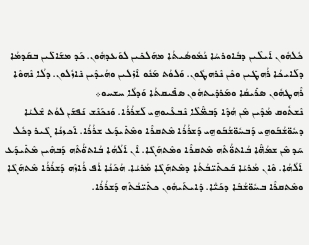ܟܽܠܗܽܘܢ ܐܰܝܠܶܝܢ ܕܒܽܐܘܪܚܳܐ ܢܳܡܽܘܣܳܝܬܳܐ ܡܗܰܠܟܺܝܢ ܠܘܰܥܕܗܽܘܢ. ܟܰܕ ܡܫܰܐܠܺܝܢ ܒܩܰܕܡܳܐ ܕܠܰܐܝܟܳܐ ܪܳܗܛܺܝܢ ܘܟܶܢ ܢܶܪܗܛܽܘܢ. ܘܰܠܘܳܬ ܡܰܢܽܘ ܐܶܙܺܠܝܢ ܘܗܳܝܕܶܝܢ ܢܺܐܙܽܠܘܢ. ܕܠܳܐ ܢܶܗܘܶܐ ܪܶܗܛܗܽܘܢ ܣܪܺܝܩܳܐ ܘܡܰܪܕܺܝܬܗܽܘܢ ܣܦܺܝܩܬܳܐ ܘܰܕܠܳܐ ܚܫܚܘ܀
ܢܶܫܬܽܘܩ ܡܳܕܶܝܢ ܡܶܢ ܗܳܕܶܐ ܕܰܒܡ̈ܶܠܶܐ ܢܶܒܥܶܝܘܗ̱ܝ ܠܰܫܪܳܪܳܐ. ܘܰܢܟܰܢܶܫ ܢܰܦܫܰܢ ܠܘܳܬ ܫܶܠܝܳܐ ܕܚܽܘ̈ܫܳܒܰܘܗ̱ܝ ܕܰܒܚܽܘ̈ܫܳܒܰܘܗ̱ܝ ܕܰܫܪܳܪܳܐ ܡܶܬܩܪܶܐ ܘܡܶܬܺܝܕܰܥ ܫܪܳܪܳܐ. ܐܰܟܙܢܳܐ ܓܶܝܪ ܕܟܽܠ ܚܰܕ ܡܶܢ ܫܡܳܗ̈ܶܐ ܒܳܐܬܘ̈ܳܬܶܗ ܡܶܬܩܪܶܐ ܘܡܶܬܗܰܓܶܐ. ܐܶܢ ܐܰܠܳܗܳܐ ܒܳܐܬܘ̈ܳܬܶܗ ܕܰܒܗܶܝܢ ܡܶܬܺܝܕܰܥ ܐܰܠܳܗܳܐ. ܘܶܐܢ ܡܳܪܝܳܐ ܒܰܟܬܺܝ̈ܒܳܬܳܐ ܕܡܶܬܗܰܓܶܐ ܡܳܪܝܳܐ. ܗܳܟܰܢܳܐ ܐܳܦ ܪܳܐܙܶܗ ܕܰܫܪܳܪܳܐ ܡܶܬܗܰܓܶܐ ܘܡܶܬܩܪܶܐ ܒܚܽܘ̈ܫܳܒܶܐ ܕܟܰܝ̈ܳܐ. ܕܺܐܝܬܰܝܗܽܘܢ ܟܬܺܝ̈ܒܳܬܶܗ ܕܰܫܪܳܪܳܐ.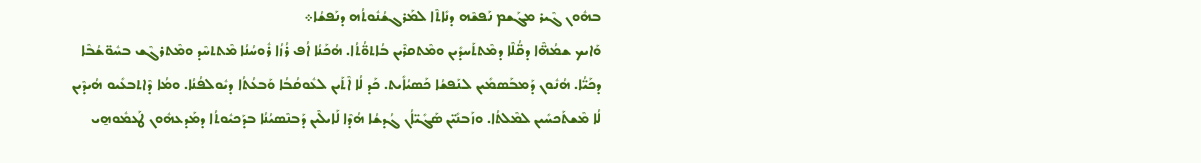ܒܗܽܘܢ ܓܶܝܪ ܡܓܰܫܡ ܢܰܦܫܶܗ ܕܢܺܐܬܶܐ ܠܡܰܪܓܫܳܢܽܘܬܳܗ ܕܢܰܦܫܳܐ܀
ܘܰܐܝܟ ܫܡܳܗ̈ܶܐ ܕܩ̈ܳܠܶܐ ܕܡܶܬܬܰܚܕܺܝܢ ܘܡܶܬܩܪܶܝܢ ܒܳܐܬܘ̈ܳܬܳܐ. ܗܳܟܰܢܳܐ ܐܳܦ ܪܳܙܳܐ ܪܽܘܚܳܢܳܐ ܡܶܬܬܚܶܕ ܘܡܶܬܪܓܶܫ ܒܚܽܘ̈ܫܳܒܶܐ ܕܟܰܝ̈ܳܐ. ܗܳܢܽܘܢ ܕܰܡܒܰܣܡܺܝܢ ܠܢܰܦܫܳܐ ܟܰܣܝܳܐܺܝܬ. ܟܰܕ ܠܳܐ ܐܶܬܰܝܢ ܠܥܽܘܩܳܒܳܐ ܘܰܒܥܳܬܳܐ ܕܝܽܘܠܦܳܢܳܐ. ܘܡܳܐ ܕܶܐܬܒܥܺܝܘ ܗܳܝܕܶܝܢ ܠܳܐ ܡܶܫܬܰܟܚܺܝܢ ܠܡܶܠܬܳܐ. ܘܙܰܒܢܺܝ̈ܢ ܣܰܓܺܝ̈ܐܳܢ ܓܳܕܫܳܐ ܗܳܕܶܐ ܠܰܐܝܠܶܝܢ ܕܰܒܢܶܣܝܳܢܳܐ ܒܕܰܟܝܽܘܬܳܐ ܕܡܰܕܥܗܽܘܢ ܛܰܥܡܽܘܗ̱ܝ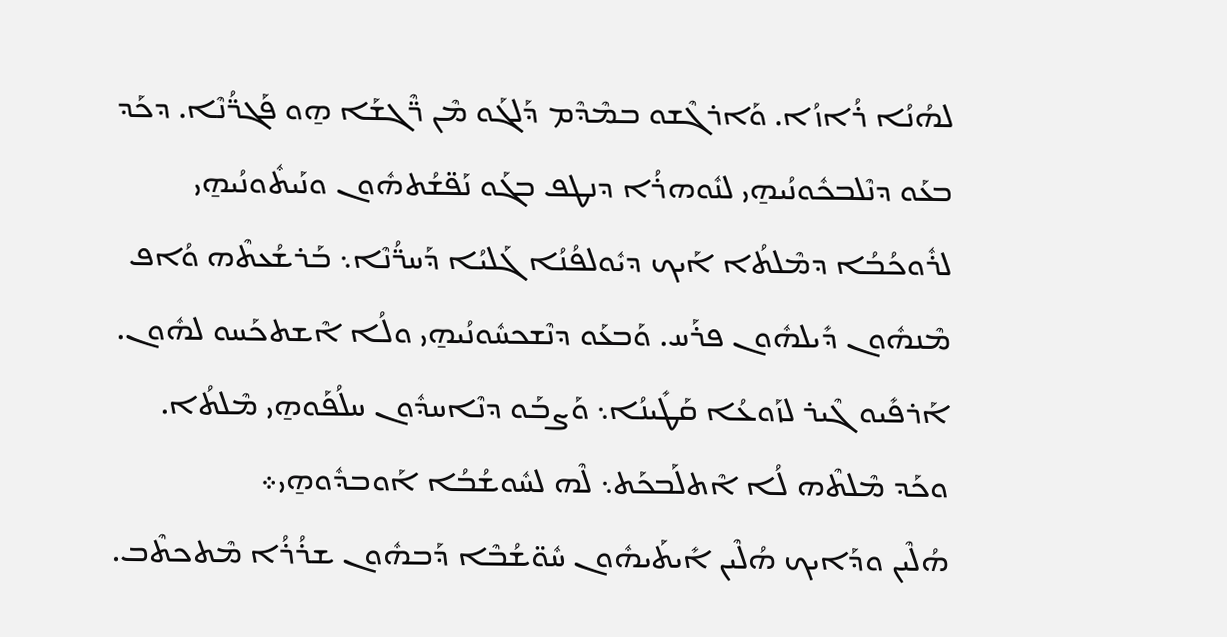ܠܗܳܢܳܐ ܪܳܐܙܳܐ. ܘܰܐܪܓܶܫܘ ܒܡܶܕܶܡ ܕܰܠܓܰܘ ܡܶܢ ܪ̈ܶܓܫܰܐ ܗ̱ܘ ܦܰܓܪ̈ܳܢܶܐ. ܕܟܰܕ ܒܥܰܘ ܕܢܶܠܒܟܽܘܢܳܝܗ̱ܝ ܠܢܽܘܗܪܳܐ ܕܢܛܦ ܒܓܰܘ ܢܰܦ̈ܫܳܬܗܽܘܢ ܘܢܰܝܬܽܘܢܳܝܗ̱ܝ ܠܪܽܘܟܳܒܳܐ ܕܡܶܠܬܳܐ ܐܰܝܟ ܕܝܽܘܠܦܳܢܳܐ ܓܰܠܝܳܐ ܕܰܚܪ̈ܳܢܶܐ܆ ܒܰܪܫܳܥܬܶܗ ܘܳܐܦ ܡܶܢܗܽܘܢ ܕܺܝܠܗܽܘܢ ܦܪܰܚ. ܘܰܒܥܰܘ ܕܢܶܫܟܚܽܘܢܳܝܗ̱ܝ ܘܠܳܐ ܐܶܫܬܟܰܚܘ ܠܗܽܘܢ. ܐܰܪܦܺܝܘ ܓܶܝܪ ܠܙܰܘܥܳܐ ܩܰܛܺܝܢܳܐ܆ ܘܰܨܒܰܘ ܕܢܶܐܚܕܽܘܢ ܚܠܳܦܰܘܗ̱ܝ ܡܶܠܬܳܐ. ܘܟܰܕ ܡܶܠܬܶܗ ܠܳܐ ܐܶܬܠܰܒܟܰܬ܆ ܠܶܗ ܠܚܽܘܫܳܒܳܐ ܐܰܘܒܕܽܘܗ̱ܝ܀
ܗܳܠܶܝܢ ܘܕܰܐܝܟ ܗܳܠܶܝܢ ܐܺܝܬܰܝܗܽܘܢ ܚܽܘ̈ܫܳܒܶܐ ܕܰܒܗܽܘܢ ܫܪܳܪܳܐ ܡܶܬܟܬܶܒ.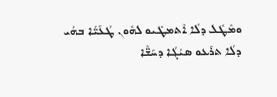ܘܡܶܛܽܠ ܕܠܳܐ ܐܶܬܡܛܺܝܘ ܠܗܽܘܢ ܛܳܥܰܝ̈ܳܐ ܒܗܳܝ ܕܠܳܐ ܬܪܰܥܘ ܣܝܳܓܳܐ ܕܚܰܫ̈ܶܐ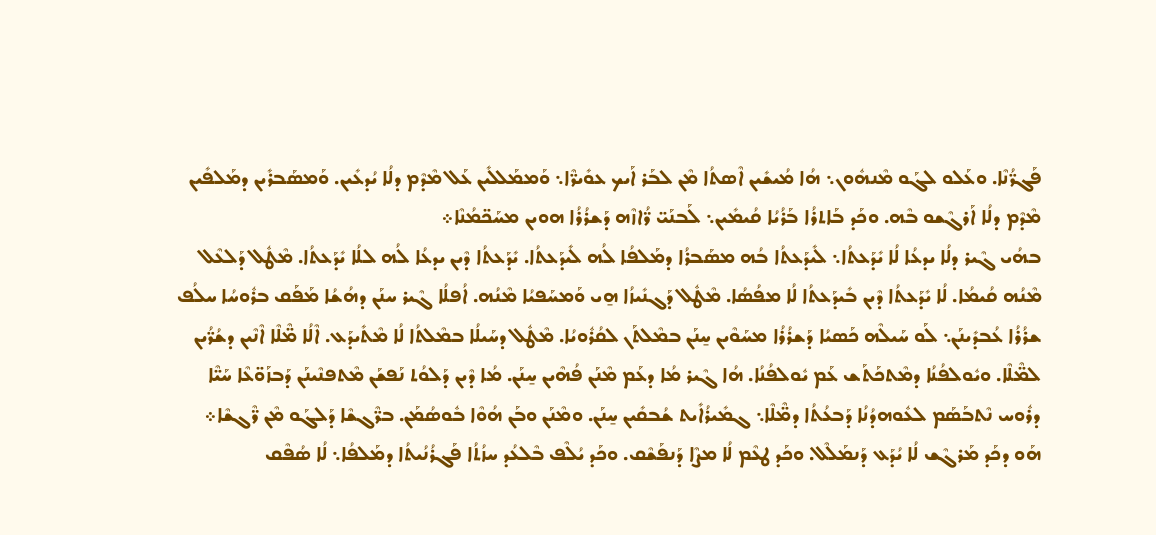ܦܰܓܪ̈ܳܢܶܐ. ܘܥܰܠܘ ܠܓܰܘ ܡܶܢܗܽܘܢ܆ ܗܳܐ ܡܳܝܫܺܝܢ ܐܶܣܬܳܐ ܡܶܢ ܠܒܰܪ ܐܰܝܟ ܥܘܺܝܪ̈ܶܐ܆ ܘܰܡܡܰܠܠܺܝܢ ܥܰܠ ܡܶܕܶܡ ܕܠܳܐ ܝܳܕܥܺܝܢ. ܘܰܡܣܰܒܪܺܝܢ ܕܡܰܠܦܺܝܢ ܡܶܕܶܡ ܕܠܳܐ ܐܰܪܓܶܫܘ ܒܶܗ. ܘܟܰܕ ܒܰܐܬܪܳܐ ܒܰܪܳܝܳܐ ܩܳܝܡܺܝܢ܆ ܠܰܒܢܰܝ̈ ܪ̈ܳܐܙܶܗ ܕܰܫܪܳܪܳܐ ܗܘܝܢ ܡܚܰܟ̈ܡܳܢܶܐ܀
ܒܗܳܝ ܓܶܝܪ ܕܠܳܐ ܝܕܥܳܐ ܠܳܐ ܝܺܕܰܥܬܳܐ܆ ܠܺܝܕܰܥܬܳܐ ܒܳܗ ܡܣܰܒܪܳܐ ܕܡܰܠܦܳܐ ܠܳܗ ܠܺܝܕܰܥܬܳܐ. ܝܺܕܰܥܬܳܐ ܕܶܝܢ ܝܕܥܳܐ ܠܳܗ ܠܠܳܐ ܝܺܕܰܥܬܳܐ. ܡܶܛܽܠ ܕܰܠܥܶܠ ܡܶܢܳܗ ܩܳܝܡܳܐ. ܠܳܐ ܝܺܕܰܥܬܳܐ ܕܶܝܢ ܒܺܝܕܰܥܬܳܐ ܠܳܐ ܡܦܳܣܳܐ. ܡܶܛܽܠ ܕܰܓܢܺܝܙܳܐ ܗ̱ܝ ܘܰܡܚܰܦܝܳܐ ܡܶܢܳܗ. ܐܳܦܠܳܐ ܓܶܝܪ ܚܢܰܢ ܕܗܳܫܳܐ ܡܰܦܰܩ ܒܪܽܘܚܳܐ ܚܠܳܦ ܫܪܳܪܳܐ ܥܳܒܕܺܝܢܰܢ܆ ܠܰܘ ܚܰܝܠܶܗ ܟܰܣܝܳܐ ܕܰܫܪܳܪܳܐ ܡܚܰܘܶܝܢ ܚ̱ܢܰܢ ܒܡܶܠܬܰܢ ܠܩܳܪܽܘܝܳܐ. ܡܶܛܽܠ ܕܚܰܝܠܳܐ ܒܡܶܠܬܳܐ ܠܳܐ ܡܶܬܺܝܕܰܥ. ܐܶܠܳܐ ܡ̈ܶܠܶܐ ܐܶܢܶܝܢ ܕܫܳܪ̈ܳܝܢ ܠܡ̈ܶܠܶܐ. ܘܝܽܘܠܦܳܢܳܐ ܕܡܶܬܟܰܬܰܫ ܥܰܡ ܝܽܘܠܦܳܢܳܐ. ܗܳܐ ܓܶܝܪ ܡܳܐ ܕܥܰܡ ܡܶܢܰܢ ܦܳܗܶܝܢ ܚ̱ܢܰܢ. ܡܳܐ ܕܶܝܢ ܕܰܠܘܳܬ ܢܰܦܫܰܢ ܡܶܬܦܢܶܝܢܰܢ ܕܰܒܙܰܘ̈ܥܶܐ ܚܰܝ̈ܶܐ ܕܪܽܘܚ ܢܶܬܒܰܣܰܡ ܠܥܽܘܗܕܳܢܳܐ ܕܰܒܥܳܬܳܐ ܕܡ̈ܶܠܶܐ܆ ܓܡܺܝܪܳܐܺܝܬ ܫܳܒܩܺܝܢ ܚ̱ܢܰܢ. ܘܡܶܢܰܢ ܘܒܰܢ ܗܳܘܶܐ ܒܽܘܣܳܡܰܢ. ܒܪ̈ܶܓܫܶܐ ܕܰܠܓܰܘ ܡܶܢ ܪ̈ܶܓܫܶܐ܀
ܗܰܘ ܕܟܰܕ ܡܰܪܓܶܫ ܠܳܐ ܝܳܕܰܥ ܕܰܢܡܰܠܶܠ. ܘܟܰܕ ܛܥܶܡ ܠܳܐ ܡܨܶܐ ܕܰܢܦܰܫܶܩ. ܘܟܰܕ ܝܳܠܶܦ ܒܶܠܥܳܕ ܚܙܳܬܳܐ ܦܰܓܪܳܢܳܝܬܳܐ ܕܡܰܠܦܳܐ܆ ܠܳܐ ܣܳܦܶܩ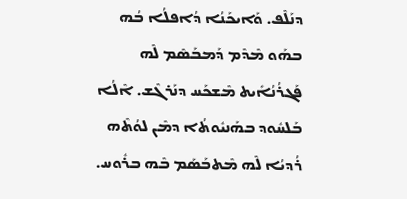ܕܢܰܠܶܦ. ܘܰܐܝܟܰܢܳܐ ܕܳܐܦܠܳܐ ܒܳܗ ܒܗܰܘ ܡܶܕܶܡ ܕܰܡܒܰܣܶܡ ܠܶܗ ܦܰܓܪܳܢܳܐܺܝܬ ܡܶܫܟܰܚ ܕܢܰܪܓܶܫ. ܐܶܠܳܐ ܒܰܠܚܽܘܕ ܒܗܰܢܝܽܘܬܳܐ ܕܡܶܢ ܠܘܳܬܶܗ ܪܳܕܝܳܐ ܠܶܗ ܡܶܬܒܰܣܰܡ ܒܶܗ ܒܪܽܘܚ.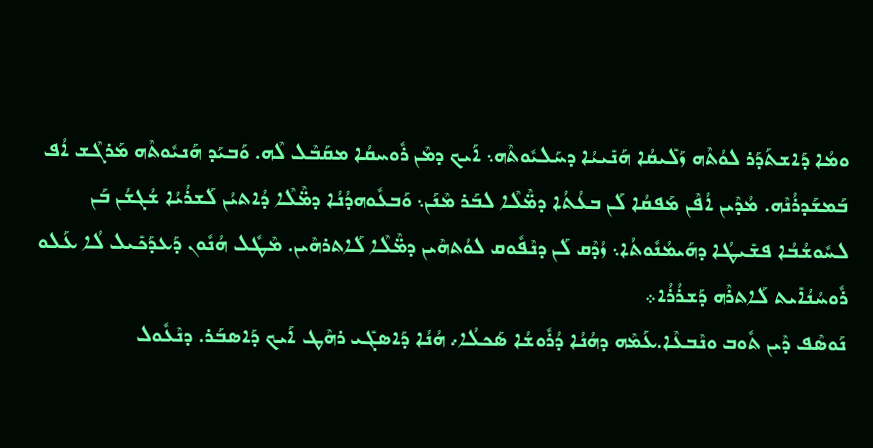ܘܡܳܐ ܕܰܐܫܬܰܕܰܪ ܠܘܳܬܶܗ ܙܰܠܺܝܩܳܐ ܗܰܢܺܝܝܳܐ ܕܚܰܠܝܽܘܬܶܗ܆ ܐܰܝܟ ܕܡܶܢ ܪܽܘܚܩܳܐ ܡܩܰܒܶܠ ܠܶܗ. ܘܰܒܝܰܕ ܗܰܢܝܽܘܬܶܗ ܡܰܪܓܶܫ ܐܳܦ ܒܰܡܫܰܕܪܳܢܶܗ. ܡܳܕܶܝܢ ܐܳܦܶܢ ܡܰܦܩܳܐ ܠܰܢ ܒܥܳܬܳܐ ܕܡ̈ܶܠܶܐ ܠܒܰܪ ܡܶܢܰܢ܆ ܘܰܒܥܽܘܗܕܳܢܳܐ ܕܡ̈ܶܠܶܐ ܕܳܐܬܝܳܢ ܠܰܫܪܳܝܳܐ ܫܳܓܫܳܢ ܒܰܢ ܠܚܽܘܫܳܒܳܐ ܦܫܺܝܛܳܐ ܕܗܰܝܡܳܢܽܘܬܳܐ܆ ܙܳܕܶܩ ܠܰܢ ܕܢܶܦܽܘܩ ܠܘܳܬܗܶܝܢ ܕܡ̈ܶܠܶܐ ܠܰܐܬܪܗܶܝܢ. ܡܶܛܽܠ ܗܳܢܽܘܢ ܕܰܥܕܰܟܺܝܠ ܠܳܐ ܥܰܠܘ ܪܽܘܚܳܢܳܐܺܝܬ ܠܰܐܬܪܶܗ ܕܰܫܪܳܪܳܐ܀
ܢܰܘܣܶܦ ܕܶܝܢ ܬܽܘܒ ܘܢܶܒܥܶܐ.ܥܰܡܶܗ ܕܗܳܢܳܐ ܕܳܪܽܘܫܳܐ ܣܰܟܠܳܐ܇ ܗܳܢܳܐ ܕܰܐܣܓܺܝ ܪܗܶܛ ܐܰܝܟ ܕܰܐܣܒܰܪ. ܕܢܶܥܽܘܠ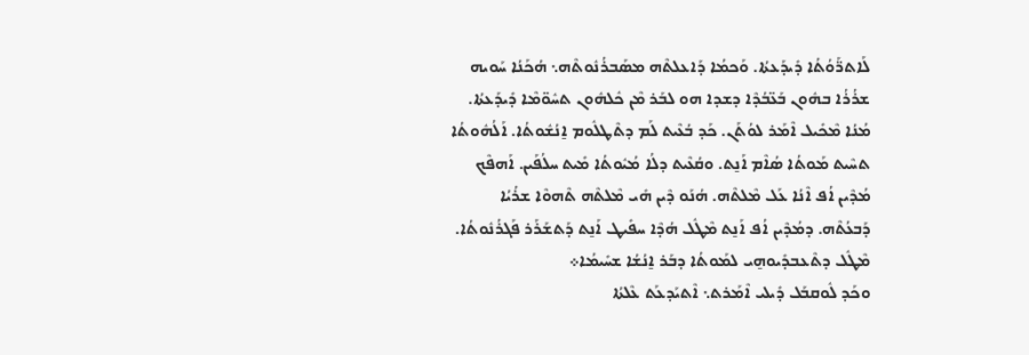ܠܰܐܬܪ̈ܰܘܳܬܳܐ ܕܺܝܕܰܥܬܳܐ. ܘܰܟܡܳܐ ܕܰܐܥܠܬܶܗ ܡܣܰܒܪܳܢܽܘܬܶܗ܆ ܗܳܟܰܢܳܐ ܚܰܘܝܗ ܫܪܳܪܳܐ ܒܗܽܘܢ ܒܰܥ̈ܒܳܕܶܐ ܕܫܕܐ ܗܘ ܠܒܰܪ ܡܶܢ ܟܽܠܗܽܘܢ ܬܚܽܘ̈ܡܶܐ ܕܺܝܕܰܥܬܳܐ. ܡܳܢܳܐ ܡܶܟܺܝܠ ܐܶܡܰܪ ܠܘܳܬܰܢ. ܟܰܕ ܒܳܥܶܝܬ ܠܰܡ ܕܬܶܛܠܽܘܡ ܐ̱ܢܳܫܽܘܬܳܐ. ܐܰܠܳܗܽܘܬܳܐ ܬܚܶܝܬ ܡܰܘܬܳܐ ܣܳܐܶܡ ܐܰܢ̱ܬ. ܘܩܳܥܶܝܬ ܕܠܳܐ ܡܳܝܽܘܬܳܐ ܡܺܝܬ ܚܠܳܦܰܝܢ. ܐܰܗܦܶܟ ܡܳܕܶܝܢ ܐܳܦ ܐܶܢܳܐ ܥܰܠ ܡܶܠܬܶܗ. ܗܳܢܰܘ ܕܶܝܢ ܗܺܝ ܡܶܠܬܶܗ ܬܶܗܘܶܐ ܫܪܳܝܳܐ ܕܰܒܥܳܬܶܗ. ܕܡܳܕܶܝܢ ܐܳܦ ܐܰܢ̱ܬ ܡܶܛܽܠ ܗܳܕܶܐ ܚܦܺܝܛ ܐܰܢ̱ܬ ܕܰܬܫܰܪܰܪ ܦܰܓܪܳܢܽܘܬܳܐ. ܡܶܛܽܠ ܕܬܶܥܒܕܺܝܘܗ̱ܝ ܠܡܰܘܬܳܐ ܕܒܰܪ ܐ̱ܢܳܫܳܐ ܫܚܺܝܡܳܐ܀
ܘܟܰܕ ܠܽܘܩܒܰܠ ܕܺܝܠܝ ܐܶܡܰܪܬ܆ ܐܶܬܝܰܕܥܰܬ ܥܶܠܬܳܐ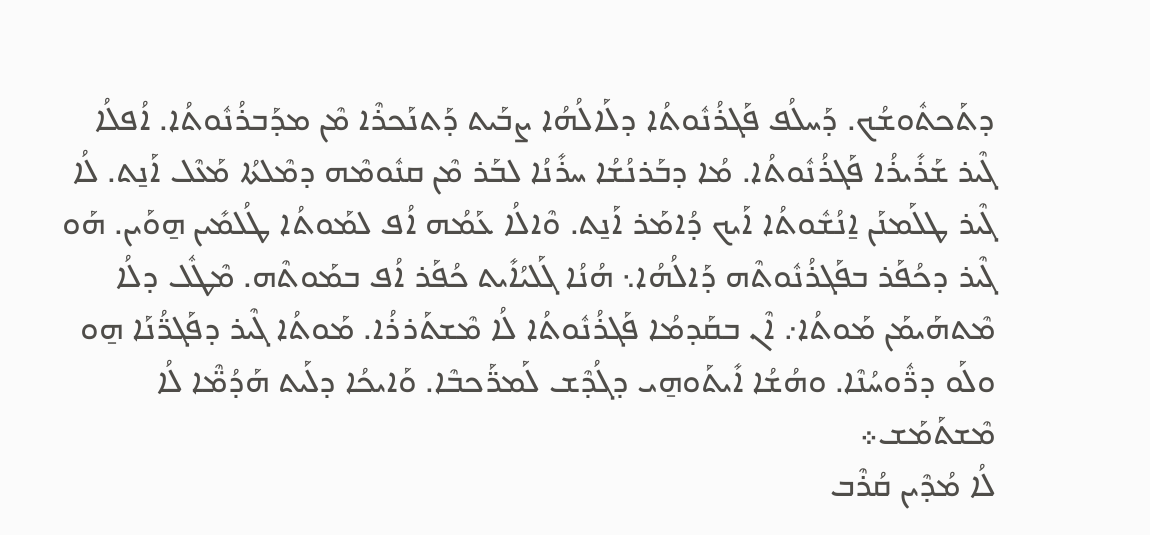ܕܬܰܟܬܽܘܫܳܟ. ܕܰܚܠܳܦ ܦܰܓܪܳܢܽܘܬܳܐ ܕܠܰܐܠܳܗܳܐ ܨܒܰܝܬ ܕܰܬܢܰܟܪܶܐ ܡܶܢ ܡܕܰܒܪܳܢܽܘܬܳܐ. ܐܳܦܠܳܐ ܓܶܝܪ ܫܰܪܺܝܪܳܐ ܦܰܓܪܳܢܽܘܬܳܐ. ܡܳܐ ܕܒܰܪܢܳܫܳܐ ܚܪܺܢܳܐ ܠܒܰܪ ܡܶܢ ܩܢܽܘܡܶܗ ܕܡܶܠܬܳܐ ܡܰܥܶܠ ܐܰܢ̱ܬ. ܠܳܐ ܓܶܝܪ ܛܠܰܡܢܰܢ ܐ̱ܢܳܫܽܘܬܳܐ ܐܰܝܟ ܕܳܐܡܰܪ ܐܰܢ̱ܬ. ܘܶܐܠܳܐ ܥܰܡܳܗ ܐܳܦ ܠܡܰܘܬܳܐ ܛܳܠܡܺܝܢ ܗ̱ܘܰܝܢ. ܗܰܘ ܓܶܝܪ ܕܟܳܦܰܪ ܒܦܰܓܪܳܢܽܘܬܶܗ ܕܰܐܠܳܗܳܐ܆ ܗܳܢܳܐ ܓܰܠܝܳܐܺܝܬ ܟܳܦܰܪ ܐܳܦ ܒܡܰܘܬܶܗ. ܡܶܛܽܠ ܕܠܳܐ ܡܶܬܗܰܝܡܰܢ ܡܰܘܬܳܐ܇ ܐܶܢ ܒܩܰܕܡܳܐ ܦܰܓܪܳܢܽܘܬܳܐ ܠܳܐ ܡܶܫܬܰܪܪܳܐ. ܡܰܘܬܳܐ ܓܶܝܪ ܕܦܰܓܪ̈ܳܢܰܐ ܗ̱ܘ ܘܠܰܘ ܕܪ̈ܽܘܚܳܢܶܐ. ܘܗܳܫܳܐ ܐܺܝܬܰܘܗ̱ܝ ܕܓܳܕܶܫ ܠܰܡܪ̈ܰܟܒܶܐ. ܘܰܐܝܟܳܐ ܕܠܰܝܬ ܗܰܕܳܡ̈ܶܐ ܠܳܐ ܡܶܫܬܰܡܰܫ܀
ܠܳܐ ܡܳܕܶܝܢ ܩܳܪܶܒ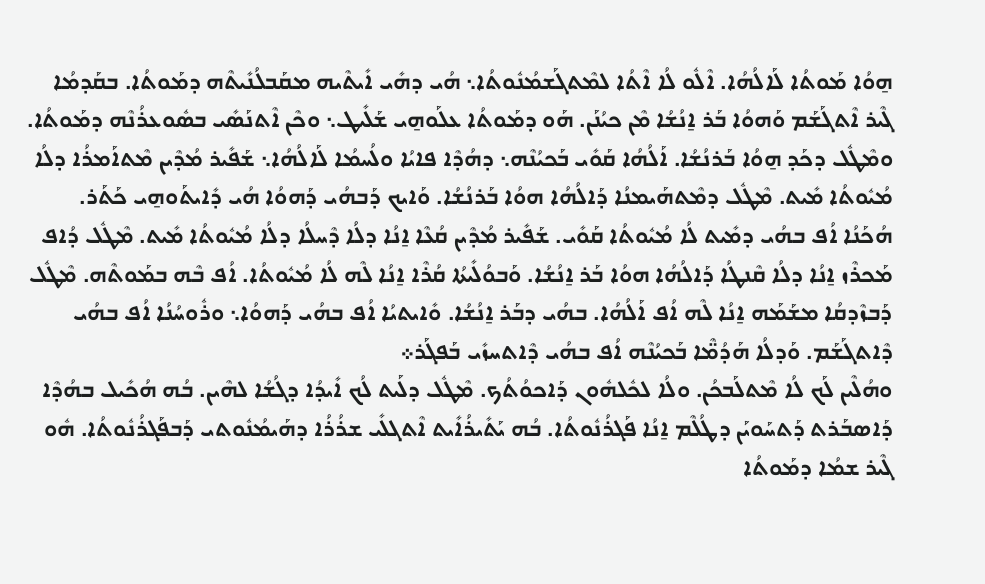ܗ̱ܘܳܐ ܡܰܘܬܳܐ ܠܰܐܠܳܗܳܐ. ܐܶܠܽܘ ܠܳܐ ܐܶܬܳܐ ܠܡܶܬܓܰܫܡܳܢܽܘܬܳܐ܆ ܗܳܝ ܕܗܺܝ ܐܺܝܬܶܝܗ ܡܩܰܒܠܳܢܺܝܬܶܗ ܕܡܰܘܬܳܐ. ܒܩܰܕܡܳܐ ܓܶܝܪ ܐܶܬܓܰܫܰܡ ܘܰܗܘܳܐ ܒܰܪ ܐ̱ܢܳܫܳܐ ܡܶܢ ܟܝܳܢܰܢ. ܗܰܘ ܕܡܰܘܬܳܐ ܥܠܰܘܗ̱ܝ ܫܰܠܺܝܛ܆ ܘܟܶܢ ܐܶܬܢܰܣܺܝ ܒܣܽܘܥܪܳܢܶܗ ܕܡܰܘܬܳܐ. ܘܡܶܛܽܠ ܕܟܰܕ ܗ̱ܘܳܐ ܒܰܪܢܳܫܳܐ. ܐܰܠܳܗܳܐ ܩܰܘܺܝ ܒܰܟܝܳܢܶܗ܆ ܕܗܳܕܶܐ ܦܐܝܳܐ ܘܠܳܚܡܳܐ ܠܰܐܠܳܗܳܐ܆ ܫܰܦܺܝܪ ܡܳܕܶܝܢ ܡܶܬܐܰܡܪܳܐ ܕܠܳܐ ܡܳܝܽܘܬܳܐ ܡܺܝܬ. ܡܶܛܽܠ ܕܡܶܬܗܰܝܡܢܳܐ ܕܰܐܠܳܗܳܐ ܗܘܳܐ ܒܰܪܢܳܫܳܐ. ܘܰܐܝܟ ܕܰܒܗܳܝ ܕܰܗܘܳܐ ܗܳܝ ܕܺܐܝܬܰܘܗ̱ܝ ܟܰܬܰܪ. ܗܳܟܰܢܳܐ ܐܳܦ ܒܗܳܝ ܕܡܺܝܬ ܠܳܐ ܡܳܝܽܘܬܳܐ ܩܰܘܺܝ. ܫܰܦܺܝܪ ܡܳܕܶܝܢ ܩܳܥܶܐ ܐ̱ܢܳܐ ܕܠܳܐ ܕܶܚܠܳܐ ܕܠܳܐ ܡܳܝܽܘܬܳܐ ܡܺܝܬ. ܡܶܛܽܠ ܕܳܐܦ ܡܰܟܪܶܙ ܐ̱ܢܳܐ ܕܠܳܐ ܩܶܢܛܳܐ ܕܰܐܠܳܗܳܐ ܗܘܳܐ ܒܰܪ ܐ̱ܢܳܫܳܐ. ܘܰܒܘܳܠܺܝܬܳܐ ܩܳܪܶܐ ܐ̱ܢܳܐ ܠܶܗ ܠܳܐ ܡܳܝܽܘܬܳܐ. ܐܳܦ ܒܶܗ ܒܡܰܘܬܶܗ. ܡܶܛܽܠ ܕܰܒܙܶܕܩܳܐ ܡܫܰܡܰܗ ܐ̱ܢܳܐ ܠܶܗ ܐܳܦ ܐܰܠܳܗܳܐ. ܒܗܳܝ ܕܒܰܪ ܐ̱ܢܳܫܳܐ. ܘܺܐܝܬܝܳܐ ܐܳܦ ܒܗܳܝ ܕܰܗܘܳܐ܆ ܘܪܽܘܚܳܢܳܐ ܐܳܦ ܒܗܳܝ ܕܶܐܬܓܰܫܰܡ. ܘܰܕܠܳܐ ܗܰܕܳܡ̈ܶܐ ܒܰܟܝܳܢܶܗ ܐܳܦ ܒܗܳܝ ܕܶܐܬܚܙܺܝ ܒܰܦܓܰܪ܀
ܘܗܳܠܶܝܢ ܠܰܟ ܠܳܐ ܡܶܬܠܰܒܟܳܢ. ܘܠܳܐ ܠܟܽܠܗܽܘܢ ܕܰܐܟܘܳܬܳܟ. ܡܶܛܽܠ ܕܠܰܝܬ ܠܳܟ ܐܺܝܕܳܐ ܕܓܳܫܳܐ ܠܗܶܝܢ. ܒܳܗ ܗܳܟܺܝܠ ܒܗܳܕܶܐ ܕܰܐܣܒܰܪܬ ܕܰܬܚܰܘܝܰܢ ܕܛܳܠܶܡ ܐ̱ܢܳܐ ܦܰܓܪܳܢܽܘܬܳܐ. ܒܳܗ ܝܰܬܺܝܪܳܐܺܝܬ ܐܶܬܓܠܺܝ ܫܪܳܪܳܐ ܕܗܰܝܡܳܢܽܘܬܝ ܕܰܒܦܰܓܪܳܢܽܘܬܳܐ. ܗܽܘ ܓܶܝܪ ܫܡܳܐ ܕܡܰܘܬܳܐ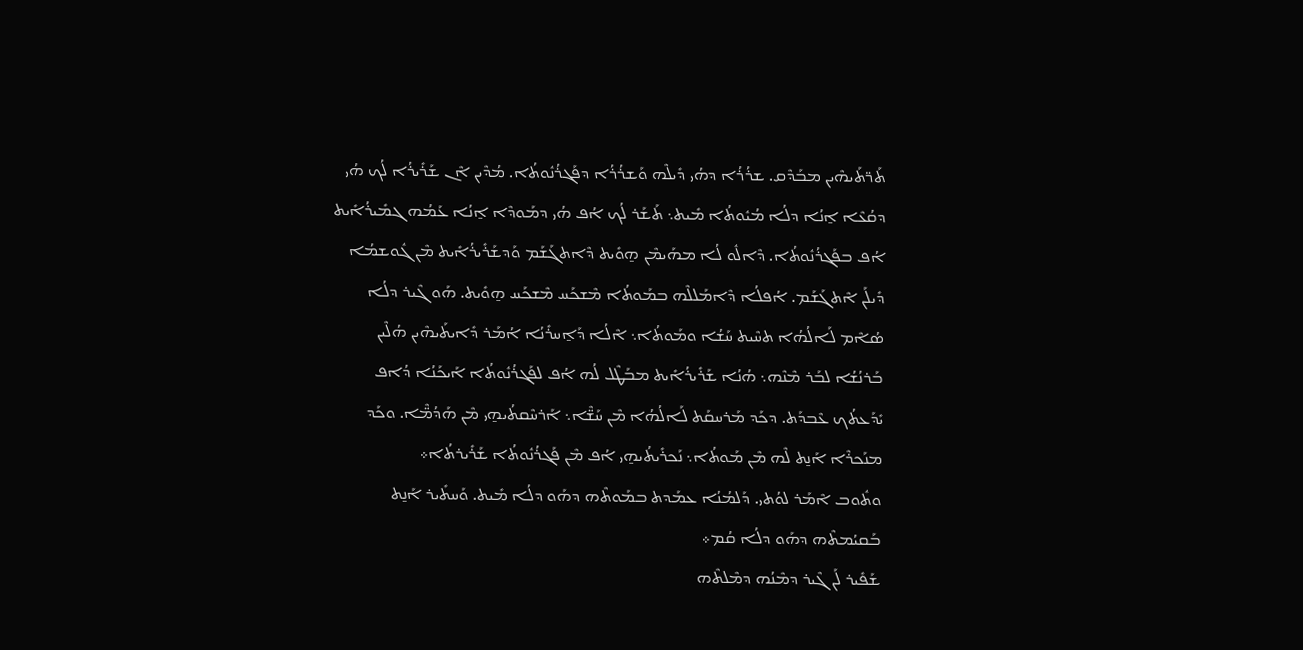ܬܰܪ̈ܬܰܝܗܶܝܢ ܡܒܰܕܶܩ. ܫܪܳܪܳܐ ܕܗܳܝ ܕܺܝܠܶܗ ܘܰܫܪܳܪܳܐ ܕܦܰܓܪܳܢܽܘܬܳܐ. ܡܳܕܶܝܢ ܐܶܢ ܫܰܪܺܝܪܳܐ ܠܳܟ ܗܳܝ ܕܩܳܥܶܐ ܐ̱ܢܳܐ ܕܠܳܐ ܡܳܝܽܘܬܳܐ ܡܺܝܬ܆ ܬܰܫܰܪ ܠܳܟ ܐܳܦ ܗܳܝ ܕܡܰܘܕܶܐ ܐ̱ܢܳܐ ܥܰܡܳܗ ܓܡܺܝܪܳܐܺܝܬ ܐܳܦ ܒܦܰܓܪܳܢܽܘܬܳܐ. ܕܶܐܠܽܘ ܠܳܐ ܡܗܰܝܡܶܢ ܗ̱ܘܺܝܬ ܕܶܐܬܓܰܫܰܡ ܘܰܕܫܰܪܺܝܪܳܐܺܝܬ ܡܶܢ ܓܽܘܫܡܳܐ ܕܺܝܠܰܢ ܐܶܬܓܰܫܰܡ. ܐܳܦܠܳܐ ܕܶܐܡܰܠܠܶܗ ܒܡܰܘܬܳܐ ܡܶܫܟܰܚ ܡܶܫܟܰܚ ܗ̱ܘܺܝܬ. ܗܰܘ ܓܶܝܪ ܕܠܳܐ ܣܳܐܶܡ ܠܰܐܠܳܗܳܐ ܬܚܶܝܬ ܚܰܫܳܐ ܘܡܰܘܬܳܐ܆ ܐܶܠܳܐ ܕܰܐ̱ܚܪܺܢܳܐ ܐܳܡܰܪ ܕܺܐܝܬܰܝܗܶܝܢ ܗܳܠܶܝܢ ܒܰܪܢܳܫܳܐ ܠܒܰܪ ܡܶܢܶܗ܆ ܗܳܢܳܐ ܫܰܪܺܝܪܳܐܺܝܬ ܡܒܰܛܶܠ ܠܳܗ ܐܳܦ ܠܦܰܓܪܳܢܽܘܬܳܐ ܐܰܝܟܰܢܳܐ ܕܳܐܦ ܝܺܕܰܥܬܳܟ ܥܶܒܕܰܬ. ܕܟܰܕ ܡܰܪܚܩܰܬ ܠܰܐܠܳܗܳܐ ܡܶܢ ܚܰܫ̈ܶܐ܆ ܐܰܪܚܶܩܬܳܝܗ̱ܝ ܡܶܢ ܗܰܕܳܡ̈ܶܐ. ܘܟܰܕ ܡܢܰܟܪܶܐ ܐܰܢ̱ܬ ܠܶܗ ܡܶܢ ܡܰܘܬܳܐ܆ ܢܰܟܪܺܝܬܳܝܗ̱ܝ ܐܳܦ ܡܶܢ ܦܰܓܪܳܢܽܘܬܳܐ ܫܰܪܺܝܪܬܳܐ܀
ܘܬܽܘܒ ܐܶܡܰܪ ܠܘܳܬܝ. ܕܰܠܡܳܢܳܐ ܥܡܰܕܬ ܒܡܰܘܬܶܗ ܕܗܰܘ ܕܠܳܐ ܡܺܝܬ. ܘܰܚܬܺܝܪ ܐܰܢ̱ܬ ܒܰܩܝܳܡܬܶܗ ܕܗܰܘ ܕܠܳܐ ܩܳܡ܀
ܫܰܦܺܝܪ ܠܰܢ ܓܶܝܪ ܕܡܶܢܳܗ ܕܡܶܠܬܶܗ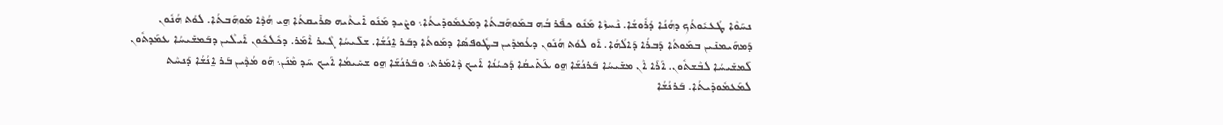ܢܚܰܘܶܐ ܛܳܥܝܽܘܬܳܟ ܕܗܳܢܳܐ ܕܳܪܽܘܫܳܐ. ܢܶܚܙܶܐ ܡܰܢܽܘ ܟܦܰܪ ܒܳܗ ܒܡܰܘܗܰܒܬܳܐ ܕܡܰܥܡܽܘܕܺܝܬܳܐ܆ ܘܨܶܝܕ ܡܰܢܽܘ ܐܺܝܬܶܝܗ ܣܪܺܝܩܬܳܐ ܗ̱ܝ ܗܳܕܶܐ ܡܰܘܗܰܒܬܳܐ. ܠܘܳܬ ܗܳܢܽܘܢ ܕܰܡܗܰܝܡܢܺܝܢ ܒܡܰܘܬܳܐ ܕܰܒܪܳܐ ܕܰܐܠܳܗܳܐ. ܐܰܘ ܠܘܳܬ ܗܳܢܽܘܢ ܕܥܳܡܕܺܝܢ ܒܛܽܘܦܣܳܐ ܕܡܰܘܬܳܐ ܕܒܰܪ ܐ̱ܢܳܫܳܐ. ܫܠܺܝܚܳܐ ܓܶܝܪ ܐܶܡܰܪ. ܕܟܽܠܟܽܘܢ ܐܰܝܠܶܝܢ ܕܒܰܡܫܺܝܚܳܐ ܥܡܰܕܬܽܘܢ ܠܰܡܫܺܝܚܳܐ ܠܒܶܫܬܽܘܢ. ܐܰܪܰܐ ܐܶܢ ܡܫܺܝܚܳܐ ܒܰܪܢܳܫܰܐ ܗ̱ܘ ܥܰܬܺܝܩܳܐ ܕܰܟܝܳܢܳܐ ܐܰܝܟ ܕܶܐܡܰܪܬ܆ ܘܒܰܪܢܳܫܰܐ ܗ̱ܘ ܫܚܺܝܡܳܐ ܐܰܝܟ ܚܰܕ ܡܶܢܰܢ܆ ܗܰܘ ܡܳܕܶܝܢ ܒܰܪ ܐ̱ܢܳܫܳܐ ܕܰܢܚܶܬ ܠܡܰܥܡܽܘܕܺܝܬܳܐ. ܒܰܪܢܳܫܳܐ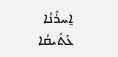ܐ̱ܚܪܺܢܳܐ ܥܰܬܺܝܩܳܐ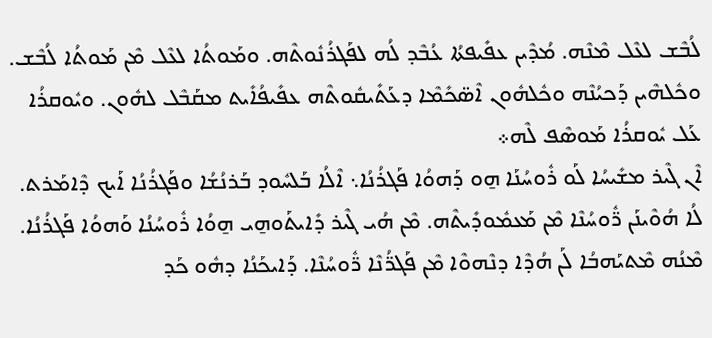ܠܳܒܶܫ ܠܥܶܠ ܡܶܢܶܗ. ܡܳܕܶܝܢ ܥܦܺܝܦܬܳܐ ܥܳܒܶܕ ܠܳܗ ܠܦܰܓܪܳܢܽܘܬܶܗ. ܘܡܰܘܬܳܐ ܠܥܶܠ ܡܶܢ ܡܰܘܬܳܐ ܠܳܒܶܫ. ܘܟܽܠܗܶܝܢ ܕܰܟܝܳܢܶܗ ܘܟܽܠܗܽܘܢ ܐܶܣ̈ܟܺܡܶܐ ܕܥܰܬܺܝܩܽܘܬܶܗ ܥܦܺܝܦܳܐܺܝܬ ܡܩܰܒܶܠ ܠܗܽܘܢ. ܘܝܽܘܩܪܳܐ ܥܰܠ ܝܽܘܩܪܳܐ ܡܰܘܣܶܦ ܠܶܗ܀
ܐܶܢ ܓܶܝܪ ܡܫܺܝܚܳܐ ܠܰܘ ܪܽܘܚܳܢܰܐ ܗ̱ܘ ܕܰܗܘܳܐ ܦܰܓܪܳܢܳܐ܆ ܐܶܠܳܐ ܒܰܠܚܽܘܕ ܒܰܪܢܳܫܳܐ ܘܦܰܓܪܳܢܳܐ ܐܰܝܟ ܕܶܐܡܰܪܬ. ܠܳܐ ܗܳܘܶܝܢܰܢ ܪ̈ܽܘܚܳܢܶܐ ܡܶܢ ܡܰܥܡܽܘܕܺܝܬܶܗ. ܡܶܢ ܗܳܝ ܓܶܝܪ ܕܺܐܝܬܰܘܗ̱ܝ ܗ̱ܘܳܐ ܪܽܘܚܳܢܳܐ ܘܰܗܘܳܐ ܦܰܓܪܳܢܳܐ. ܡܶܢܳܗ ܡܶܬܝܰܗܒܳܐ ܠܰܢ ܗܳܕܶܐ ܕܢܶܗܘܶܐ ܡܶܢ ܦܰܓܪ̈ܳܢܶܐ ܪ̈ܽܘܚܳܢܶܐ. ܕܰܐܝܟܰܢܳܐ ܕܗܽܘ ܟܰܕ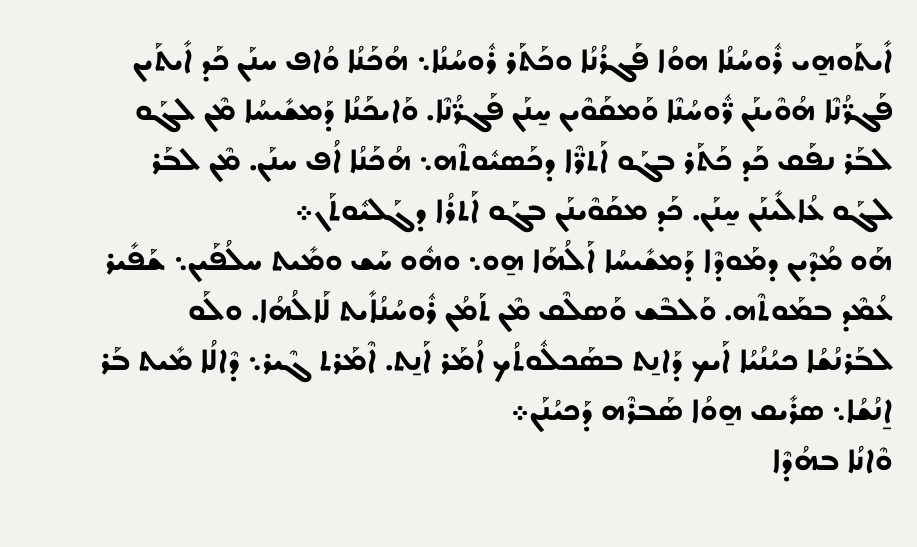ܐܺܝܬܰܘܗ̱ܝ ܪܽܘܚܳܢܳܐ ܗܘܳܐ ܦܰܓܪܳܢܳܐ ܘܟܰܬܰܪ ܪܽܘܚܳܢܳܐ܆ ܗܳܟܰܢܳܐ ܘܳܐܦ ܚܢܰܢ ܟܰܕ ܐܺܝܬܰܝܢ ܦܰܓܪ̈ܳܢܶܐ ܗܳܘܶܝܢܰܢ ܪ̈ܽܘܚܳܢܶܐ ܘܰܡܩܰܘܶܝܢ ܚ̱ܢܰܢ ܦܰܓܪ̈ܳܢܶܐ. ܘܰܐܝܟܰܢܳܐ ܕܰܡܫܺܝܚܳܐ ܡܶܢ ܠܓܰܘ ܠܒܰܪ ܢܦܰܩ ܟܰܕ ܟܰܬܰܪ ܒܓܰܘ ܐܰܬܪ̈ܶܐ ܕܟܰܣܝܽܘܬܶܗ܆ ܗܳܟܰܢܳܐ ܐܳܦ ܚܢܰܢ. ܡܶܢ ܠܒܰܪ ܠܓܰܘ ܥܳܐܠܺܝܢܰܢ ܚ̱ܢܰܢ. ܟܰܕ ܡܩܰܘܶܝܢܰܢ ܒܓܰܘ ܐܰܬܪܳܐ ܕܓܰܠܝܽܘܬܰܢ܀
ܗܰܘ ܡܳܕܶܝܢ ܕܡܰܘܕܶܐ ܕܰܡܫܺܝܚܳܐ ܐܰܠܳܗܰܐ ܗ̱ܘ܆ ܘܗܽܘ ܚܰܫ ܘܡܺܝܬ ܚܠܳܦܰܝܢ܆ ܫܰܦܺܝܪ ܥܳܡܶܕ ܒܡܰܘܬܶܗ. ܘܰܠܒܶܫ ܘܰܣܠܶܩ ܡܶܢ ܬܰܡܳܢ ܪܽܘܚܳܢܳܐܺܝܬ ܠܰܐܠܳܗܳܐ. ܘܠܰܘ ܠܒܰܪܢܳܫܳܐ ܟܝܳܢܳܝܳܐ ܐܰܝܟ ܕܰܐܢ̱ܬ ܒܣܰܟܠܽܘܬܳܟ ܐܳܡܰܪ ܐܰܢ̱ܬ. ܐܶܡܰܪܬ ܓܶܝܪ܆ ܕܶܐܠܳܐ ܡܺܝܬ ܒܰܪ ܐ̱ܢܳܫܳܐ܆ ܣܪܺܝܩ ܗ̱ܘܳܐ ܣܰܒܪܶܗ ܕܰܟܝܳܢܰܢ܀
ܘܶܐܢܳܐ ܒܗܳܕܶܐ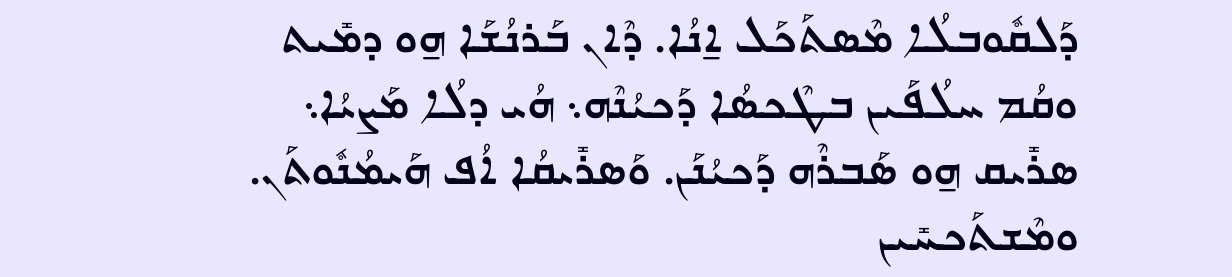ܕܰܠܩܽܘܒܠܳܐ ܡܶܣܬܰܟܰܠ ܐ̱ܢܳܐ. ܕܶܐܢ ܒܰܪܢܳܫܰܐ ܗ̱ܘ ܕܡܺܝܬ ܘܩܳܡ ܚܠܳܦܰܝܢ ܒܛܶܟܣܳܐ ܕܰܟܝܳܢܶܗ܆ ܗܳܝ ܕܠܳܐ ܡܰܨܝܳܐ܆ ܣܪܺܝܩ ܗ̱ܘ ܣܰܒܪܶܗ ܕܰܟܝܳܢܰܢ. ܘܰܣܪܺܝܩܳܐ ܐܳܦ ܗܰܝܡܳܢܽܘܬܰܢ. ܘܡܶܫܬܰܟܚܺܝܢ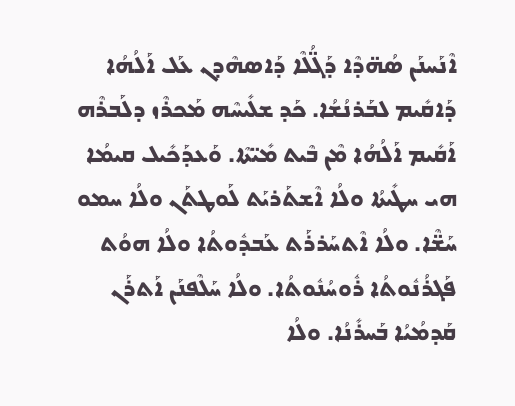ܐܶܢܰܚܢܰܢ ܣܳܗ̈ܕܶܐ ܕܰܓ̈ܳܠܶܐ ܕܰܐܣܗܶܕܢ ܥܰܠ ܐܰܠܳܗܳܐ ܕܰܐܩܺܝܡ ܠܒܰܪܢܳܫܳܐ. ܟܰܕ ܫܠܺܝܚܶܗ ܡܰܟܪܶܙ ܕܠܰܒܪܶܗ ܐܰܩܺܝܡ ܐܰܠܳܗܳܐ ܡܶܢ ܒܶܝܬ ܡܺܝ̈ܬܶܐ. ܘܰܥܕܰܟܺܝܠ ܩܝܡܳܐ ܗܝ ܚܛܺܝܬܳܐ ܘܠܳܐ ܐܶܫܬܰܪܝܰܬ ܠܰܘܛܬܰܢ ܘܠܳܐ ܚܡܘ ܚܰܫ̈ܶܐ. ܘܠܳܐ ܐܶܬܚܰܪܪܰܬ ܥܰܒܕܽܘܬܳܐ ܘܠܳܐ ܗܘܳܬ ܦܰܓܪܳܢܽܘܬܳܐ ܪܽܘܚܳܢܽܘܬܳܐ. ܘܠܳܐ ܚܰܠܶܦܢܰܢ ܐܰܬܪܰܢ ܩܰܕܡܳܝܳܐ ܒܰܚܪܺܢܳܐ. ܘܠܳܐ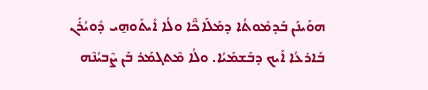ܗܘܰܝܢܰܢ ܒܰܕܡܽܘܬܳܐ ܕܡܰܠܰܐܟ̈ܶܐ ܘܠܳܐ ܐܺܝܬܰܘܗ̱ܝ ܕܽܘܝܳܪܰܢ ܒܰܐܪܥܳܐ ܐܰܝܟ ܕܒܰܫܡܰܝܳܐ. ܘܠܳܐ ܡܶܬܓܡܰܪ ܒܰܢ ܨܶܒܝܳܢܶܗ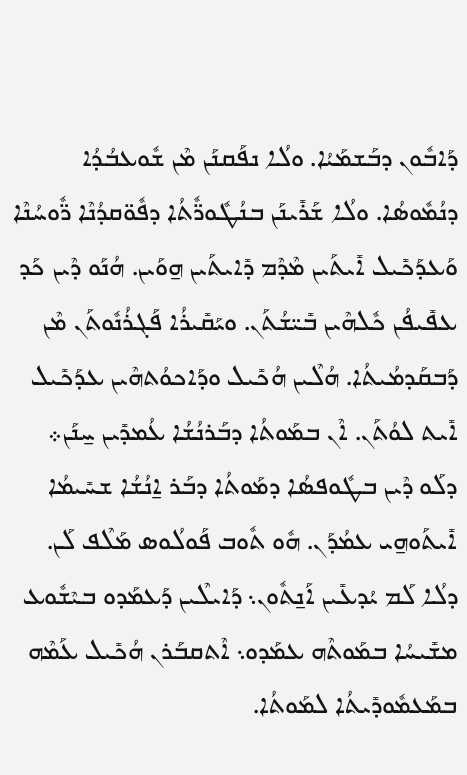ܕܰܐܒܽܘܢ ܕܒܰܫܡܰܝܳܐ. ܘܠܳܐ ܢܦܰܩܢܰܢ ܡܶܢ ܫܽܘܥܒܳܕܳܐ ܕܢܳܡܽܘܣܳܐ. ܘܠܳܐ ܫܰܪܺܝܢܰܢ ܒܢܳܛܽܘܪ̈ܽܬܳܐ ܕܦܽܘ̈ܩܕܳܢܶܐ ܪ̈ܽܘܚܳܢܶܐ ܘܰܥܕܰܟܺܝܠ ܐܺܝܬܰܝܢ ܡܶܕܶܡ ܕܺܐܝܬܰܝܢ ܗ̱ܘܰܝܢ. ܗܳܢܰܘ ܕܶܝܢ ܟܰܕ ܥܦܺܝܦܳܢ ܟܽܠܗܶܝܢ ܒܺܝ̈ܫܳܬܰܢ. ܘܝܰܩܺܝܪܳܐ ܦܰܓܪܳܢܽܘܬܰܢ ܡܶܢ ܕܰܒܩܰܕܡܳܝܬܳܐ. ܗܳܠܶܝܢ ܗܳܟܺܝܠ ܘܕܰܐܟܘܳܬܗܶܝܢ ܥܕܰܟܺܝܠ ܐܺܝܬ ܠܘܳܬܰܢ. ܐܶܢ ܒܡܰܘܬܳܐ ܕܒܰܪܢܳܫܳܐ ܥܳܡܕܺܝܢ ܚ̱ܢܰܢ܀
ܕܠܰܘ ܕܶܝܢ ܒܛܽܘܦܣܳܐ ܕܡܰܘܬܳܐ ܕܒܰܪ ܐ̱ܢܳܫܳܐ ܫܚܺܝܡܳܐ ܐܺܝܬܰܘܗ̱ܝ ܥܡܳܕܰܢ. ܗܽܘ ܬܽܘܒ ܦܰܘܠܳܘܣ ܡܰܠܶܦ ܠܰܢ. ܕܠܳܐ ܠܰܡ ܝܳܕܥܺܝܢ ܐܰܢ̱ܬܽܘܢ܆ ܕܰܐܝܠܶܝܢ ܕܰܥܡܰܕܘ ܒܝܶܫܽܘܥ ܡܫܺܝܚܳܐ ܒܡܰܘܬܶܗ ܥܡܰܕܘ܆ ܐܶܬܩܒܰܪܢ ܗܳܟܺܝܠ ܥܰܡܶܗ ܒܡܰܥܡܽܘܕܺܝܬܳܐ ܠܡܰܘܬܳܐ.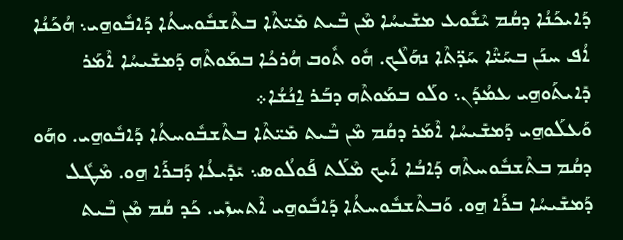ܕܰܐܝܟܰܢܳܐ ܕܩܳܡ ܝܶܫܽܘܥ ܡܫܺܝܚܳܐ ܡܶܢ ܒܶܝܬ ܡܺܝ̈ܬܶܐ ܒܬܶܫܒܽܘܚܬܳܐ ܕܰܐܒܽܘܗ̱ܝ܆ ܗܳܟܰܢܳܐ ܐܳܦ ܚܢܰܢ ܒܚܰܝ̈ܶܐ ܚܰܕ̈ܬܶܐ ܢܗܰܠܶܟ. ܗܽܘ ܬܽܘܒ ܗܳܪܟܳܐ ܒܡܰܘܬܶܗ ܕܰܡܫܺܝܚܳܐ ܐܶܡܰܪ ܕܺܐܝܬܰܘܗ̱ܝ ܥܡܳܕܰܢ܆ ܘܠܰܘ ܒܡܰܘܬܶܗ ܕܒܰܪ ܐ̱ܢܳܫܳܐ܀
ܘܰܥܠܰܘܗ̱ܝ ܕܰܡܫܺܝܚܳܐ ܐܶܡܰܪ ܕܩܳܡ ܡܶܢ ܒܶܝܬ ܡܺܝ̈ܬܶܐ ܒܬܶܫܒܽܘܚܬܳܐ ܕܰܐܒܽܘܗ̱ܝ. ܘܗܰܘ ܕܩܳܡ ܒܬܶܫܒܽܘܚܬܶܗ ܕܰܐܒܳܐ ܐܰܝܟ ܡܶܠܰܬ ܦܰܘܠܳܘܣ܆ ܝܺܕܺܝܥܳܐ ܕܰܒܪܰܐ ܗ̱ܘ. ܡܶܛܽܠ ܕܰܡܫܺܝܚܳܐ ܒܪܰܐ ܗ̱ܘ. ܘܰܒܬܶܫܒܽܘܚܬܳܐ ܕܰܐܒܽܘܗ̱ܝ ܐܶܬܚܙܺܝ. ܟܰܕ ܩܳܡ ܡܶܢ ܒܶܝܬ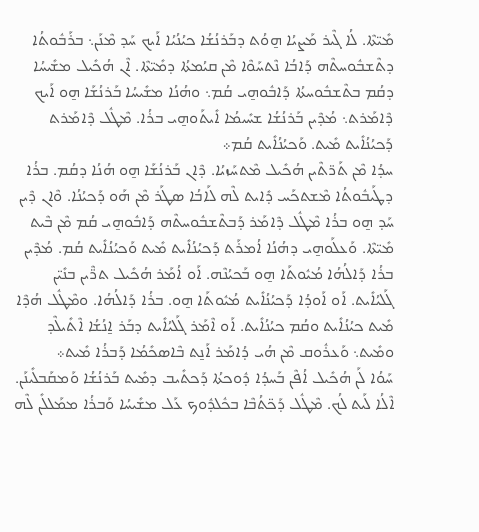ܡܺܝ̈ܬܶܐ. ܠܳܐ ܓܶܝܪ ܡܰܨܝܳܐ ܗ̱ܘܳܬ ܕܒܰܪܢܳܫܳܐ ܟܝܳܢܳܝܳܐ ܐܰܝܟ ܚܰܕ ܡܶܢܰܢ܆ ܒܪܰܒܽܘܬܳܐ ܕܬܶܫܒܽܘܚܬܶܗ ܕܰܐܒܳܐ ܢܶܬܚܰܘܶܐ ܡܶܢ ܩܝܳܡܬܳܐ ܕܡܺܝ̈ܬܶܐ. ܐܶܢ ܗܳܟܺܝܠ ܡܫܺܝܚܳܐ ܕܩܳܡ ܒܬܶܫܒܽܘܚܬܳܐ ܕܰܐܒܽܘܗ̱ܝ ܩܳܡ܆ ܘܗܳܢܳܐ ܡܫܺܝܚܳܐ ܒܰܪܢܳܫܰܐ ܗ̱ܘ ܐܰܝܟ ܕܶܐܡܰܪܬ܆ ܡܳܕܶܝܢ ܒܰܪܢܳܫܳܐ ܫܚܺܝܡܳܐ ܐܺܝܬܰܘܗ̱ܝ ܒܪܳܐ. ܡܶܛܽܠ ܕܶܐܡܰܪܬ ܕܰܟܝܳܢܳܐܺܝܬ ܡܺܝܬ. ܘܰܟܝܳܢܳܐܺܝܬ ܩܳܡ܀
ܚܕܳܐ ܡܶܢ ܬܰܪ̈ܬܶܝܢ ܗܳܟܺܝܠ ܡܶܬܚܰܙܝܳܐ. ܕܶܐܢ ܒܰܪܢܳܫܰܐ ܗ̱ܘ ܗܳܢܳܐ ܕܩܳܡ. ܒܪܳܐ ܕܛܰܝܒܽܘܬܳܐ ܡܶܫܬܟܰܚ ܕܺܐܝܬ ܠܶܗ ܠܰܐܒܳܐ ܣܛܰܪ ܡܶܢ ܗܰܘ ܕܰܟܝܳܢܳܐ. ܘܶܐܢ ܕܶܝܢ ܚܰܕ ܗ̱ܘ ܒܪܳܐ ܡܶܛܽܠ ܕܶܐܡܰܪ ܕܰܒܬܶܫܒܽܘܚܬܶܗ ܕܰܐܒܽܘܗ̱ܝ ܩܳܡ ܡܶܢ ܒܶܝܬ ܡܺܝ̈ܬܶܐ. ܘܰܥܠܰܘܗ̱ܝ ܕܗܳܢܳܐ ܐܳܡܪܰܬ ܕܰܟܝܳܢܳܐܺܝܬ ܡܺܝܬ ܘܰܟܝܳܢܳܐܺܝܬ ܩܳܡ. ܡܳܕܶܝܢ ܒܪܳܐ ܕܰܐܠܳܗܳܐ ܡܳܝܽܘܬܰܐ ܗ̱ܘ ܒܰܟܝܳܢܶܗ. ܐܰܘ ܐܳܡܰܪ ܗܳܟܺܝܠ ܬܪ̈ܶܝܢ ܒܢܺܝ̈ܢ ܓܰܠܝܳܐܺܝܬ. ܐܰܘ ܐܰܘܕܳܐ ܕܰܟܝܳܢܳܐܺܝܬ ܡܳܝܽܘܬܰܐ ܗ̱ܘ. ܒܪܳܐ ܕܰܐܠܳܗܳܐ. ܘܡܶܛܽܠ ܗܳܕܶܐ ܡܺܝܬ ܟܝܳܢܳܐܺܝܬ ܘܩܳܡ ܟܝܳܢܳܐܺܝܬ. ܐܰܘ ܐܶܡܰܪ ܓܰܠܝܳܐܺܝܬ ܕܒܰܪ ܐ̱ܢܳܫܳܐ ܐܶܬܺܝܠܶܕ ܘܡܺܝܬ܆ ܘܰܥܪܽܘܩ ܡܶܢ ܗܳܝ ܕܳܐܡܰܪ ܐܰܢ̱ܬ ܒܶܐܣܟܺܡܳܐ ܕܰܒܪܳܐ ܡܺܝܬ܀
ܚܰܘܳܐ ܠܰܢ ܗܳܟܺܝܠ ܐܳܦܶܢ ܒܰܚܕܳܐ ܕܽܘܟܬܳܐ ܕܰܟܬܺܝܒ ܕܡܺܝܬ ܒܰܪܢܳܫܳܐ ܘܰܡܩܰܒܠܺܝܢܰܢ. ܐܶܠܳܐ ܠܰܝܬ ܠܳܟ. ܡܶܛܽܠ ܕܰܟ̈ܬܳܒܶܐ ܒܟܽܠܕܽܘܟ ܥܰܠ ܡܫܺܝܚܳܐ ܘܰܒܪܳܐ ܡܡܰܠܠܺܢ ܠܶܗ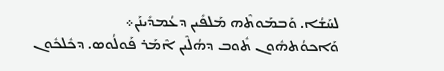ܠܚܰܫܳܐ. ܘܰܒܡܰܘܬܶܗ ܡܰܠܦܺܝܢ ܕܥܳܡܕܺܝܢܰܢ܀
ܘܰܐܟܘܳܬܗܽܘܢ ܬܽܘܒ ܕܗܳܠܶܝܢ ܐܶܡܰܪ ܦܰܘܠܳܘܣ. ܕܟܽܠܟܽܘܢ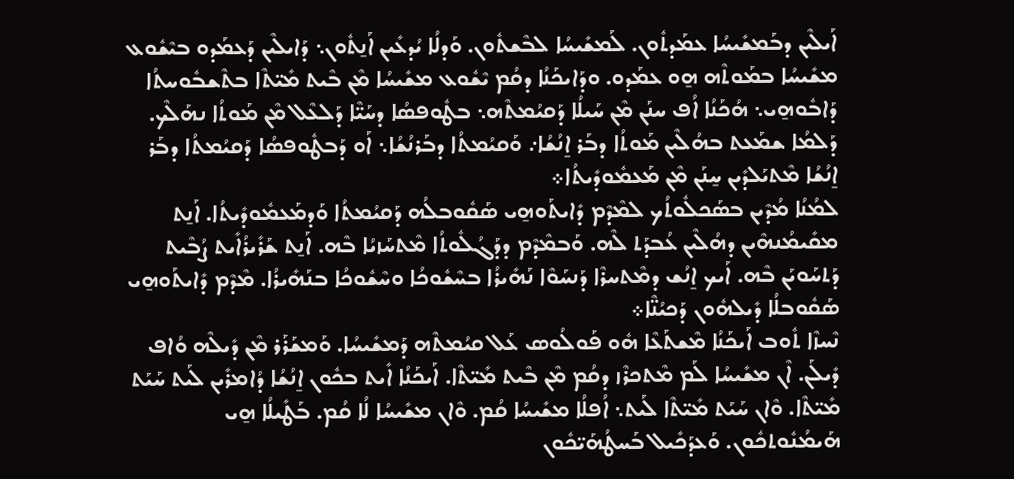ܐܰܝܠܶܝܢ ܕܒܰܡܫܺܝܚܳܐ ܥܡܰܕܬܽܘܢ. ܠܰܡܫܺܝܚܳܐ ܠܒܶܫܬܽܘܢ. ܘܰܕܠܳܐ ܝܳܕܥܺܝܢ ܐܰܢ̱ܬܽܘܢ܆ ܕܰܐܝܠܶܝܢ ܕܰܥܡܰܕܘ ܒܝܶܫܽܘܥ ܡܫܺܝܚܳܐ ܒܡܰܘܬܶܗ ܗ̱ܘ ܥܡܰܕܘ. ܘܕܰܐܝܟܰܢܳܐ ܕܩܳܡ ܝܶܫܽܘܥ ܡܫܺܝܚܳܐ ܡܶܢ ܒܶܝܬ ܡܺܝ̈ܬܶܐ ܒܬܶܫܒܽܘܚܬܳܐ ܕܰܐܒܽܘܗ̱ܝ܆ ܗܳܟܰܢܳܐ ܐܳܦ ܚܢܰܢ ܡܶܢ ܚܰܝܠܳܐ ܕܰܩܝܳܡܬܶܗ܆ ܒܛܽܘܦܣܳܐ ܕܚܰܝ̈ܶܐ ܕܰܠܥܶܠ ܡܶܢ ܡܰܘܬܳܐ ܢܗܰܠܶܟ. ܕܰܠܡܳܐ ܫܡܰܥܬ ܒܗܳܠܶܝܢ ܡܰܘܬܳܐ ܕܒܰܪ ܐ̱ܢܳܫܳܐ܇ ܘܰܩܝܳܡܬܳܐ ܕܒܰܪܢܳܫܳܐ܆ ܐܰܘ ܕܰܒܛܽܘܦܣܳܐ ܕܰܩܝܳܡܬܳܐ ܕܒܰܪ ܐ̱ܢܳܫܳܐ ܡܶܬܝܰܠܕܺܝܢ ܚ̱ܢܰܢ ܡܶܢ ܡܰܥܡܽܘܕܺܝܬܳܐ܀
ܠܡܳܢܳܐ ܡܳܕܶܝܢ ܒܣܰܟܠܽܘܬܳܟ ܠܡܶܕܶܡ ܕܺܐܝܬܰܘܗ̱ܝ ܣܰܩܽܘܒܠܳܗ ܕܰܩܝܳܡܬܳܐ ܘܰܕܡܰܥܡܽܘܕܺܝܬܳܐ. ܐܰܢ̱ܬ ܡܩܺܝܡܳܢܗܶܝܢ ܕܗܳܠܶܝܢ ܥܳܒܕܰܬ ܠܶܗ. ܘܰܒܡܶܕܶܡ ܕܕܰܓܳܠܽܘܬܳܐ ܡܶܬܚܰܙܝܳܐ ܒܶܗ. ܐܰܢ̱ܬ ܫܰܪܺܝܪܳܐܺܝܬ ܨܳܒܶܝܬ ܕܰܬܚܰܘܝܰܢ ܒܶܗ. ܐܰܝܟ ܐ̱ܢܳܫ ܕܡܶܬܚܪܶܐ ܕܰܢܚܰܘܶܐ ܢܰܗܺܝܪܳܐ ܒܚܶܫܽܘܟܳܐ ܘܚܶܫܽܘܟܳܐ ܒܢܰܗܺܝܪܳܐ. ܡܶܕܶܡ ܕܺܐܝܬܰܘܗ̱ܝ ܣܰܩܽܘܒܠܳܐ ܕܺܝܠܗܽܘܢ ܕܰܟܝܳܢ̈ܶܐ܀
ܢܶܚܙܶܐ ܬܽܘܒ ܐܰܝܟܰܢܳܐ ܡܶܫܬܰܥܶܐ ܗܽܘ ܦܰܘܠܳܘܣ ܥܰܠ ܩܝܳܡܬܶܗ ܕܰܡܫܺܝܚܳܐ. ܘܰܡܫܰܪܰܪ ܡܶܢ ܕܺܝܠܶܗ ܘܳܐܦ ܕܺܝܠܰܢ. ܐܶܢ ܡܫܺܝܚܳܐ ܠܰܡ ܡܶܬܟܪܶܙ ܕܩܳܡ ܡܶܢ ܒܶܝܬ ܡܺܝ̈ܬܶܐ. ܐܰܝܟܰܢܳܐ ܐܺܝܬ ܒܟܽܘܢ ܐ̱ܢܳܫܳܐ ܕܳܐܡܪܺܝܢ ܠܰܝܬ ܚܰܝܰܬ ܡܺܝ̈ܬܶܐ. ܘܶܐܢ ܚܰܝܰܬ ܡܺܝ̈ܬܶܐ ܠܰܝܬ܆ ܐܳܦܠܳܐ ܡܫܺܝܚܳܐ ܩܳܡ. ܘܶܐܢ ܡܫܺܝܚܳܐ ܠܳܐ ܩܳܡ. ܒܰܛܺܝܠܳܐ ܗ̱ܝ ܗܰܝܡܳܢܽܘܬܟܽܘܢ. ܘܰܥܕܰܟܺܝܠ ܒܰܚܛܳܗܰܝ̈ܟܽܘܢ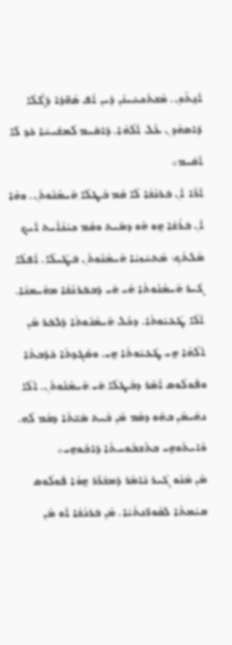ܐܰܢ̱ܬܽܘܢ. ܡܶܫܬܰܟܚܺܝܢܰܢ ܕܶܝܢ ܐܳܦ ܣܳܗ̈ܕܶܐ ܕܰܓ̈ܳܠܶܐ ܕܰܐܣܗܶܕܢ ܥܰܠ ܐܰܠܳܗܳܐ. ܕܰܐܩܺܝܡ ܠܰܡܫܺܝܚܳܐ ܟܰܕ ܠܰܐ ܐܰܩܺܝܡ܀
ܐܰܪܰܐ ܐܶܢ ܒܰܪܢܳܫܳܐ ܠܳܐ ܩܳܡ ܒܳܛܠܳܐ ܗܰܝܡܳܢܽܘܬܰܢ. ܘܗܳܐ ܐܶܢ ܒܰܪܳܫܰܐ ܗ̱ܘ ܗܰܘ ܕܡܺܝܬ ܘܩܳܡ ܟܝܳܢܳܐܺܝܬ ܐܰܝܟ ܡܶܠܬܳܟ܆ ܡܶܬܚܰܙܝܳܐ ܗܰܝܡܳܢܽܘܬܰܢ ܒܰܛܺܝܠܳܐ. ܐܳܦܠܳܐ ܓܶܝܪ ܗܰܝܡܳܢܽܘܬܳܐ ܗܳܝ ܗܺܝ ܕܰܒܒܰܪܢܳܫܳܐ ܡܗܰܝܡܢܳܐ. ܐܶܠܳܐ ܛܳܥܝܽܘܬܳܐ. ܕܟܽܠ ܗܰܝܡܳܢܽܘܬܳܐ ܕܰܠܒܰܪ ܡܶܢ ܐܰܠܳܗܳܐ ܗ̱ܝ ܛܳܥܝܽܘܬܳܐ ܗ̱ܝ. ܘܣܶܓܕܬܳܐ ܟܰܕܳܒܬܳܐ ܘܦܰܘܠܳܘܣ ܐܶܡܰܪ ܕܒܳܛܠܳܐ ܗܺܝ ܗܰܝܡܳܢܽܘܬܰܢ. ܐܶܠܳܐ ܢܗܰܝܡܶܢ ܒܗܰܘ ܕܩܳܡ ܡܶܢ ܒܶܝܬ ܡܺܝ̈ܬܶܐ ܕܩܳܡ ܠܶܗ. ܘܶܐܝܬܰܘܗ̱ܝ ܒܬܶܫܒܽܘܚܬܳܐ ܕܰܐܒܽܘܗ̱ܝ܀
ܡܶܢ ܡܰܢܽܘ ܓܶܝܪ ܢܺܐܡܰܪ ܕܰܡܫܰܪܰܪ ܗ̱ܘܳܐ ܦܰܘܠܳܘܣ ܩܝܳܡܬܳܐ ܠܩܽܘܪ̈ܢܬܳܝܶܐ. ܡܶܢ ܒܰܪܢܳܫܳܐ ܐܰܘ ܡܶܢ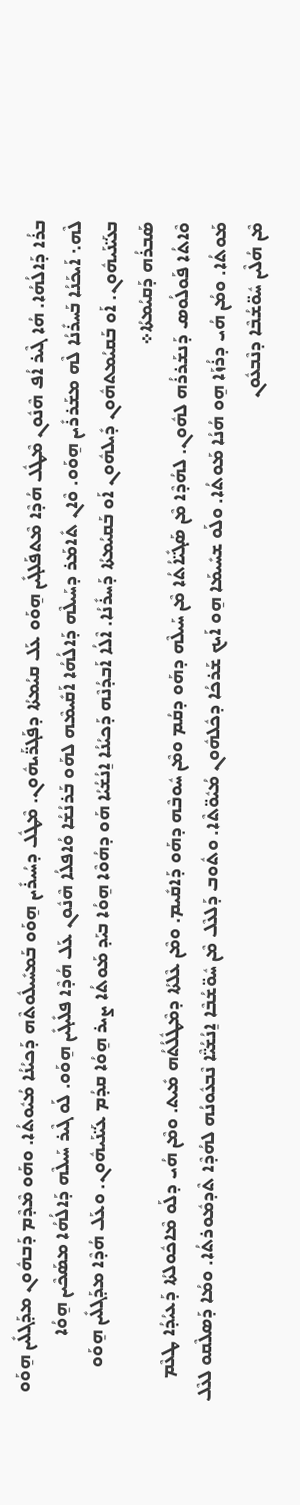ܒܪܳܐ ܕܰܐܠܳܗܳܐ. ܗܳܐ ܓܶܝܪ ܐܳܦ ܗܶܢܽܘܢ ܡܶܛܽܠ ܗܳܕܶܐ ܡܶܬܦܰܠܓܺܝܢ ܗ̱ܘܰܘ ܥܰܠ ܩܝܳܡܬܳܐ ܕܦܰܓܪ̈ܰܝܗܽܘܢ. ܡܶܛܽܠ ܕܚܳܝܪܺܝܢ ܗ̱ܘܰܘ ܒܰܡܚܺܝܠܽܘܬܶܗ ܕܰܟܝܳܢܳܐ ܡܳܝܽܘܬܳܐ. ܘܗܰܘ ܡܶܕܶܡ ܕܰܒܗܽܘܢ ܡܕܰܓܠܺܝܢ ܗ̱ܘܰܘ ܠܶܗ܆ ܐܰܝܟܰܢܳܐ ܒܰܚܪܺܢܳܐ ܠܶܗ ܡܫܰܪܪܺܝܢ ܗ̱ܘܰܘ. ܘܶܐܢ ܬܺܐܡܰܪ ܕܚܰܝܠܶܗ ܕܰܐܠܳܗܳܐ ܐܰܩܺܝܡܶܗ ܠܗܰܘ ܒܰܪܢܳܫܳܐ ܘܳܐܦܠܳܐ ܗܶܢܽܘܢ ܥܰܠ ܗܳܕܶܐ ܦܠܺܝܓܺܝܢ ܗ̱ܘܰܘ. ܠܰܘ ܓܶܝܪ ܚܰܝܠܶܗ ܕܰܐܠܳܗܳܐ ܡܣܰܟܶܝܢ ܗ̱ܘܳܐ ܒܥܰܝ̈ܢܰܝܗܽܘܢ. ܐܰܘ ܒܰܩܝܳܡܬܗܽܘܢ ܕܺܝܠܗܽܘܢ ܐܰܘ ܒܰܩܝܳܡܬܳܐ ܕܰܚܪܺܢܳܐ. ܐܶܠܳܐ ܐܰܒܕܳܢܶܗ ܕܰܟܝܳܢܳܐ ܐ̱ܢܳܫܳܝܳܐ ܗܰܘ ܕܗܳܘܶܐ ܗ̱ܘܳܐ ܒܝܰܕ ܡܰܘܬܳܐ ܨܝܪ ܗ̱ܘܳܐ ܩܕܳܡ ܥܰܝ̈ܢܰܝܗܽܘܢ. ܘܥܰܠ ܗܳܕܶܐ ܡܕܰܓܠܺܝܢ ܗ̱ܘܰܘ ܣܰܒܪܳܗ ܕܰܩܝܳܡܬܳܐ܀
ܘܶܐܬܳܐ ܦܰܘܠܳܘܣ ܕܰܢܫܰܪܪܳܗ ܠܗܽܘܢ. ܠܗܳܕܶܐ ܡܶܢ ܣܰܓܺܝ̈ܐܳܬܳܐ ܡܶܢ ܚܰܝܠܶܗ ܕܗܰܘ ܕܩܳܡ ܘܡܶܢ ܚܽܘܒܶܗ ܕܗܰܘ ܕܰܐܩܺܝܡ. ܘܡܶܢ ܥܶܠܬܳܐ ܕܡܶܛܽܠܳܬܳܗ ܡܺܝܬ. ܘܡܶܢ ܗܳܝ ܕܠܰܘ ܡܶܐܟܽܘܠܬܳܐ ܕܰܥܝܳܕܳܐ ܛܥܶܡ ܡܰܘܬܳܐ. ܘܡܳܢ ܗܳܝ ܕܪܳܙܰܐ ܗ̱ܘ ܗܳܢܳܐ ܡܰܘܬܳܐ. ܘܠܰܘ ܫܚܺܝܡܰܐ ܗ̱ܘ ܐܰܝܟ ܫܰܪܟܳܐ ܕܟܽܠܗܽܘܢ ܡܳܝܽܘ̈ܬܶܐ. ܘܬܽܘܒ ܕܰܠܥܶܠ ܡܶܢ ܚܽܘ̈ܫܳܒܶܐ ܐ̱ܢܳܫܳܝ̈ܶܐ ܢܶܒܥܽܘܢܳܗ ܠܗܳܕܶܐ ܬܶܕܡܽܘܪܬܳܐ. ܘܡܳܐ ܕܰܣܠܶܩܘ ܠܥܶܠ ܡܶܢ ܗܳܠܶܝܢ ܚܽܘ̈ܫܳܒܶܐ ܕܢܶܒܥܽܘܢ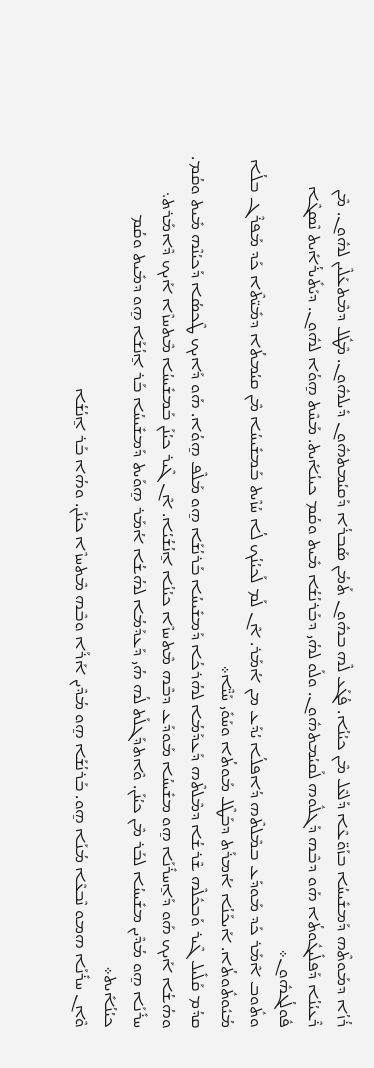ܪܳܙܳܐ ܕܡܰܘܬܶܗ ܕܰܡܫܺܝܚܳܐ ܒܙܰܘ̈ܥܶܐ ܕܰܠܥܶܠ ܡܶܢ ܟܝܳܢܳܐ. ܦܳܓܰܥ ܠܶܗ ܒܗܽܘܢ ܬܰܡܳܢ ܣܰܒܪܳܐ ܕܰܩܝܳܡܬܗܽܘܢ ܕܺܝܠܗܽܘܢ. ܡܶܛܽܠ ܕܡܶܬܥܰܠܶܝܢ ܠܗܽܘܢ. ܡܶܢ ܪܶܥܝܳܢܳܐ ܕܰܦܠܺܝܓܽܘܬܳܐ ܗܰܘ ܕܒܶܗ ܕܰܓܠܽܘܗ ܠܰܩܝܳܡܬܗܽܘܢ. ܘܠܰܘ ܠܗܳܝ ܕܒܰܪܢܳܫܳܐ ܡܺܝܬ ܘܩܳܡ ܟܝܢܳܐܺܝܬ. ܡܰܚܶܬ ܗ̱ܘܳܐ ܠܗܽܘܢ. ܕܝܰܬܺܝܪܳܐܺܝܬ ܢܶܣܓܶܐ ܦܽܘܠܳܓܗܽܘܢ܀
ܘܬܽܘܒ ܐܶܡܰܪ ܟܰܕ ܡܰܘܕܰܥ ܒܡܶܠܬܶܗ ܕܳܐܦܠܳܐ ܝܳܕܰܥ ܡܢ ܐܳܡܰܪ. ܐܶܢ ܠܰܡ ܠܰܟܝܳܢܳܟ ܠܳܐ ܚܳܙܶܝܬ ܒܰܡܫܺܝܚܳܐ ܡܶܢ ܩܝܳܡܬܳܐ ܕܡܺܝ̈ܬܶܐ ܟܰܕ ܡܰܦܪܶܓ ܒܠܳܐ ܡܳܝܽܘܬܽܘܬܳܐ. ܐܰܝܟܰܢܳܐ ܐܳܡܪܰܬ ܕܒܰܛܶܠ ܡܰܘܬܳܐ ܘܚܰܘܺܝ ܚܰܝ̈ܶܐ܀
ܩܕܳܡ ܩܰܠܺܝܠ ܓܶܝܪ ܘܰܒܟܽܠܶܗ ܫܶܪܫܳܐ ܕܡܶܠܬܶܗ ܕܰܥܕܰܡܳܐ ܠܗܳܪܟܳܐ ܕܰܡܫܺܝܚܳܐ ܒܰܪܢܳܫܰܐ ܗ̱ܘ ܡܰܠܶܦ ܗ̱ܘܳܐ. ܗܰܘ ܕܰܐܝܟ ܛܶܟܣܳܐ ܕܰܟܝܳܢܶܗ ܡܺܝܬ ܘܩܳܡ. ܘܗܳܫܳܐ ܐܰܝܟ ܗܰܘ ܕܰܐ̱ܚܪܺܢܰܐ ܗ̱ܘ ܡܫܺܝܚܳܐ ܡܰܘܕܰܥ ܕܒܶܗ ܡܶܬܚܙܶܐ ܟܝܳܢܳܐ ܐ̱ܢܳܫܳܝܳܐ. ܐܶܢ ܓܶܝܪ ܟܝܳܢܰܢ ܒܰܡܫܺܝܚܳܐ ܡܶܬܚܙܶܐ ܐܰܝܟ ܕܶܐܡܰܪܬ܆ ܚܪܺܢܰܐ ܗ̱ܘ ܡܳܕܶܝܢ ܡܫܺܝܚܳܐ ܠܒܰܪ ܡܶܢ ܟܝܳܢܰܢ. ܘܶܐܬܕܰܓܠܰܬ ܠܳܗ ܗܳܝ ܕܰܥܕܰܡܳܐ ܠܗܳܫܳܐ ܐܳܡܰܪ ܗ̱ܘܰܝܬ ܕܰܡܫܺܝܚܳܐ ܒܰܪ ܐ̱ܢܳܫܰܐ ܗ̱ܘ ܕܡܺܝܬ ܘܩܳܡ ܟܝܳܢܳܐܺܝܬ܀
ܘܶܐܢ ܚܪܺܢܰܐ ܗܡܘ ܢܶܒܥܶܐ ܡܳܢܰܐ ܗ̱ܘ. ܒܰܪܢܳܫܰܐ ܗ̱ܘ ܡܳܕܶܝܢ ܐܰܪܰܐ ܘܒܶܗ ܡܶܬܚܙܶܐ ܟܝܳܢܰܢ. ܘܗܳܐ ܒܰܪ ܐ̱ܢܳܫܳܐ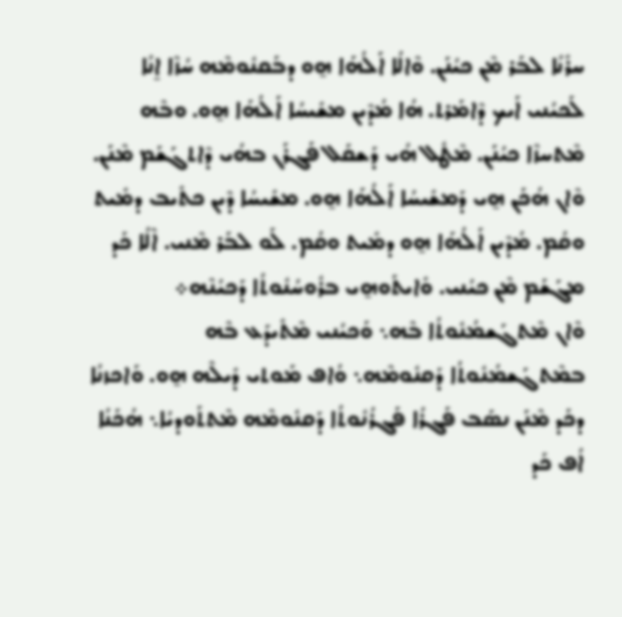ܚܪܺܢܳܐ ܠܒܰܪ ܡܶܢ ܟܝܳܢܰܢ. ܘܶܐܠܳܐ ܐܰܠܳܗܰܐ ܗ̱ܘ ܕܒܰܩܢܽܘܡܶܗ ܚܳܙܶܐ ܐ̱ܢܳܐ ܠܰܟܝܳܢܝ ܐܰܝܟ ܕܶܐܡܰܪܬ. ܗܳܐ ܡܳܕܶܝܢ ܡܫܺܝܚܳܐ ܐܰܠܳܗܰܐ ܗ̱ܘ. ܘܒܶܗ ܡܶܬܚܙܶܐ ܟܝܳܢܰܢ. ܡܶܛܽܠ ܗܳܝ ܕܰܫܩܰܠ ܦܰܓܪܰܢ ܒܗܳܝ ܕܶܐܬܓܰܫܰܡ ܡܶܢܰܢ. ܘܶܐܢ ܗܳܟܰܢ ܗ̱ܝ ܕܰܡܫܺܝܚܳܐ ܐܰܠܳܗܰܐ ܗ̱ܘ. ܡܫܺܝܚܳܐ ܕܶܝܢ ܟܬܺܝܒ ܕܡܺܝܬ ܘܩܳܡ. ܡܳܕܶܝܢ ܐܰܠܳܗܰܐ ܗ̱ܘ ܕܡܺܝܬ ܘܩܳܡ. ܠܰܘ ܠܒܰܪ ܡܶܢܝ. ܐܶܠܳܐ ܟܰܕ ܡܓܰܫܰܡ ܡܶܢ ܟܝܳܢܝ. ܘܺܐܝܬܰܘܗ̱ܝ ܒܪܽܘܚܳܢܽܘܬܳܐ ܕܰܟܝܳܢܶܗ܀
ܘܶܐܢ ܡܶܬܓܰܫܡܳܢܽܘܬܳܐ ܒܶܗ܆ ܘܰܟܝܳܢܝ ܡܶܬܺܝܕܰܥ ܒܶܗ ܒܡܶܬܓܰܫܡܳܢܽܘܬܳܐ ܕܰܩܢܽܘܡܶܗ܆ ܘܳܐܦ ܡܰܘܬܝ ܕܺܝܠܶܗ ܗ̱ܘ. ܘܰܐܟܙܢܳܐ ܕܟܰܕ ܡܶܢܰܢ ܢܣܰܒ ܦܰܓܪܳܐ ܦܰܓܪܳܢܽܘܬܳܐ ܕܰܩܢܽܘܡܶܗ ܡܶܬܬܰܘܕܝܳܐ܆ ܗܳܟܰܢܳܐ ܐܳܦ ܟܰܕ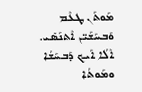ܡܰܘܬܰܢ ܛܥܶܡ ܘܰܒܚܰܫܰܝ̈ܢ ܐܶܬܢܰܣܺܝ. ܐܶܠܳܐ ܐܰܝܟ ܕܰܒܚܰܫܳܐ ܘܡܰܘܬܳܐ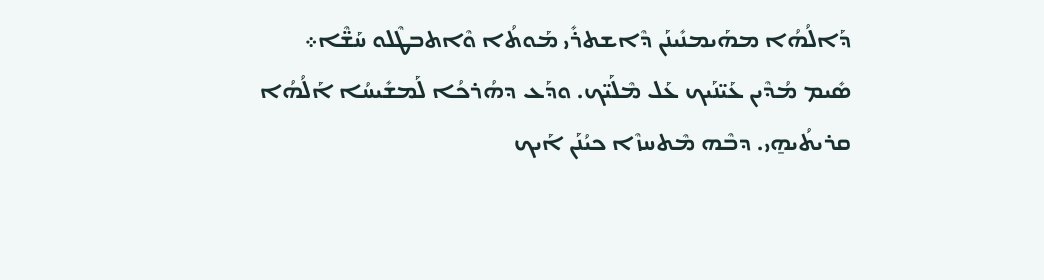ܕܰܐܠܳܗܳܐ ܡܗܰܝܡܢܺܝܢܰܢ ܕܶܐܫܬܪܺܝ ܡܰܘܬܳܐ ܘܶܐܬܒܛܶܠܘ ܚܰܫ̈ܶܐ܀
ܣܺܝܡ ܡܳܕܶܝܢ ܥܰܝ̈ܢܰܝܟ ܥܰܠ ܡܶܠܰܝ̈ܟ. ܘܕܰܥ ܕܗܳܪܟܳܐ ܠܰܡܫܺܝܚܳܐ ܐܰܠܳܗܳܐ ܩܪܝܬܳܝܗ̱ܝ. ܕܒܶܗ ܡܶܬܚܙܶܐ ܟܝܳܢܰܢ ܐܰܝܟ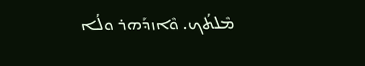ܡܶܠܬܳܟ. ܘܶܐܙܕܰܗܪ ܘܠܳܐ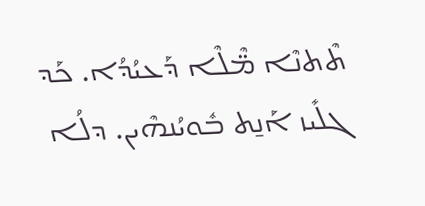ܬܶܬܢܶܐ ܡ̈ܶܠܶܐ ܕܰܥܝܳܕܳܐ. ܟܰܕ ܓܠܺܝܙ ܐܰܢ̱ܬ ܒܽܘܝܳܢܗܶܝܢ. ܕܠܳܐ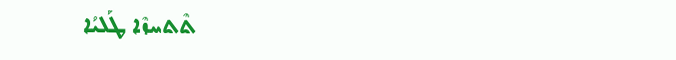ܬܶܬܚܙܶܐ ܛܰܠܝܳܐ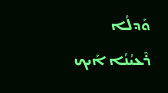ܘܰܕܠܳܐ ܪܶܥܝܳܢܳܐ ܐܰܝܟ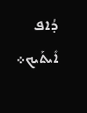ܕܳܐܦ ܐܺܝܬܰܝܟ܀